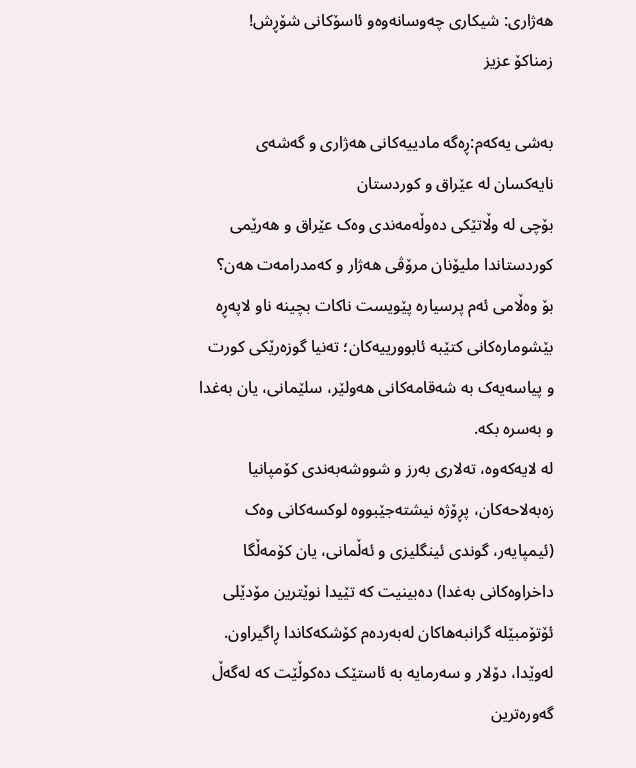هەژاری: شیکاری چەوسانەوەو ئاسۆکانی شۆڕش!
زمناکۆ عزیز

بەشی یەکەم:ڕەگە مادییەکانی هەژاری و گەشەی نایەکسان لە عێراق و کوردستان
بۆچی لە وڵاتێکی دەوڵەمەندی وەک عێراق و هەرێمی کوردستاندا ملیۆنان مرۆڤی هەژار و کەمدرامەت هەن؟
بۆ وەڵامی ئەم پرسیارە پێویست ناکات بچینە ناو لاپەڕە بێشومارەکانی کتێبە ئابوورییەکان؛ تەنیا گوزەرێکی کورت و پیاسەیەک بە شەقامەکانی هەولێر، سلێمانی، یان بەغدا و بەسرە بکە.
لە لایەکەوە، تەلاری بەرز و شووشەبەندی کۆمپانیا زەبەلاحەکان، پڕۆژە نیشتەجێبووە لوکسەکانی وەک (ئیمپایەر، گوندی ئینگلیزی و ئەڵمانی، یان کۆمەڵگا داخراوەکانی بەغدا) دەبینیت کە تێیدا نوێترین مۆدێلی ئۆتۆمبێلە گرانبەهاکان لەبەردەم کۆشکەکاندا ڕاگیراون.
لەوێدا، دۆلار و سەرمایە بە ئاستێک دەکوڵێت کە لەگەڵ گەورەترین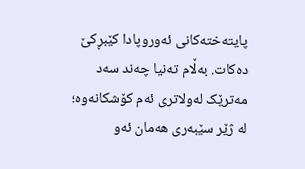پایتەختەکانی ئەوروپادا کێبڕکێ دەکات. بەڵام تەنیا چەند سەد مەترێک لەولاتری ئەم کۆشکانەوە؛ لە ژێر سێبەری هەمان ئەو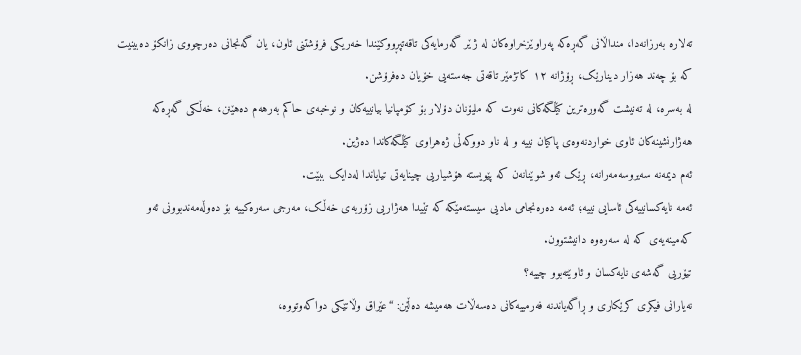تەلارە بەرزانەدا، منداڵانی گەڕەکە پەراوێزخراوەکان لە ژێر گەرمایەکی تاقەتپڕووکێندا خەریکی فرۆشتنی ئاون، یان گەنجانی دەرچووی زانکۆ دەبینیت کە بۆ چەند هەزار دینارێک، ڕۆژانە ١٢ کاتژمێر تاقەتی جەستەیی خۆیان دەفرۆشن.
لە بەسرە، لە تەنیشت گەورەترین کێڵگەکانی نەوت کە ملیۆنان دۆلار بۆ کۆمپانیا بیانییەکان و نوخبەی حاکم بەرهەم دەهێنن، خەڵکی گەڕەکە هەژارنشینەکان ئاوی خواردنەوەی پاكیان نییە و لە ناو دووکەڵی ژەهراوی کێڵگەکاندا دەژین.
ئەم دیمەنە سەیروسەمەرانە، ڕێک ئەو شوێنانەن کە پێویستە هۆشیاریی چینایەتی تیایاندا لەدایک ببێت.
ئەمە نایەکسانییەکی ئاسایی نییە؛ ئەمە دەرەنجامی مادیی سیستەمێکە کە تێیدا هەژاریی زۆربەی خەڵک، مەرجی سەرەکییە بۆ دەوڵەمەندبوونی ئەو کەمینەیەی کە لە سەرەوە دانیشتوون.
تیۆریی گەشەی نایەکسان و ئاوێتەبوو چییە؟
نەیارانی فیکری کرێکاری و ڕاگەیاندنە فەرمییەکانی دەسەڵات هەمیشە دەڵێن: “عێراق وڵاتێکی دواکەوتووە،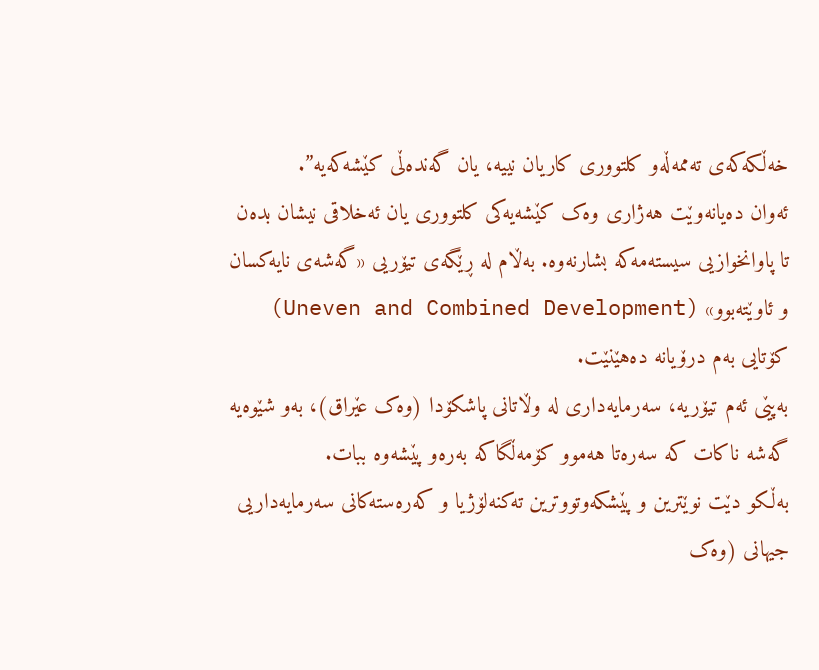خەڵکەکەی تەممەڵەو کلتووری کاریان نییە، یان گەندەڵی کێشەکەیە”.
ئەوان دەیانەوێت هەژاری وەک کێشەیەکی کلتووری یان ئەخلاقی نیشان بدەن تا پاوانخوازیی سیستەمەکە بشارنەوە. بەڵام لە ڕێگەی تیۆریی «گەشەی نایەکسان و ئاوێتەبوو» (Uneven and Combined Development) کۆتایی بەم درۆیانە دەهێنێت.
بەپێی ئەم تیۆریە، سەرمایەداری لە وڵاتانی پاشکۆدا (وەک عێراق)، بەو شێوەیە گەشە ناکات کە سەرەتا هەموو کۆمەڵگاکە بەرەو پێشەوە ببات.
بەڵکو دێت نوێترین و پێشکەوتووترین تەکنەلۆژیا و کەرەستەکانی سەرمایەداریی جیهانی (وەک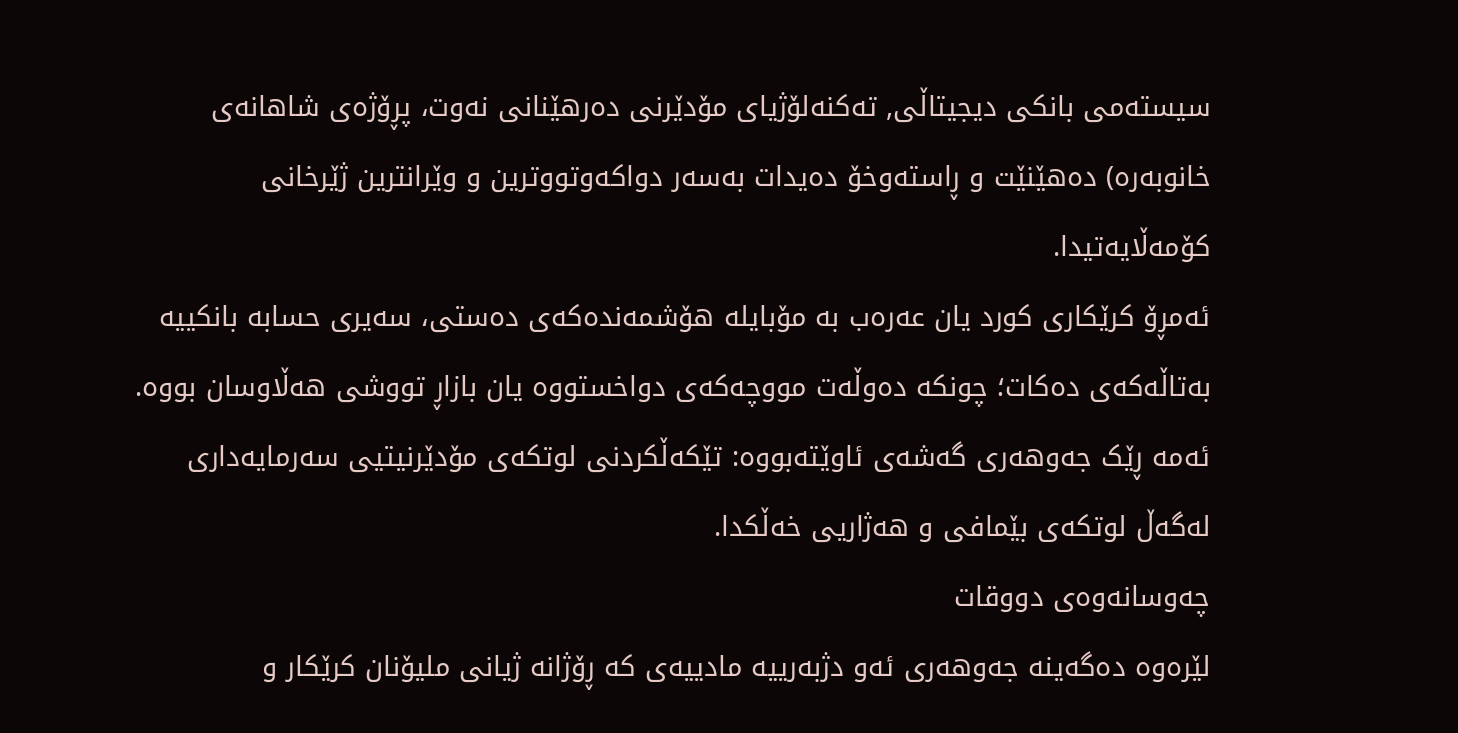سیستەمی بانکی دیجیتاڵی, تەکنەلۆژیای مۆدێرنی دەرهێنانی نەوت، پڕۆژەی شاهانەی خانوبەرە) دەهێنێت و ڕاستەوخۆ دەیدات بەسەر دواکەوتووترین و وێرانترین ژێرخانی کۆمەڵایەتیدا.
ئەمڕۆ کرێکاری کورد یان عەرەب بە مۆبایلە هۆشمەندەکەی دەستی، سەیری حسابە بانکییە بەتاڵەکەی دەکات؛ چونکە دەوڵەت مووچەکەی دواخستووە یان بازاڕ تووشی هەڵاوسان بووە.
ئەمە ڕێک جەوهەری گەشەی ئاوێتەبووە: تێکەڵکردنی لوتکەی مۆدێرنیتیی سەرمایەداری لەگەڵ لوتکەی بێمافی و هەژاریی خەڵکدا.
چەوسانەوەی دووقات
لێرەوە دەگەینە جەوهەری ئەو دژبەرییە مادییەی کە ڕۆژانە ژیانی ملیۆنان کرێکار و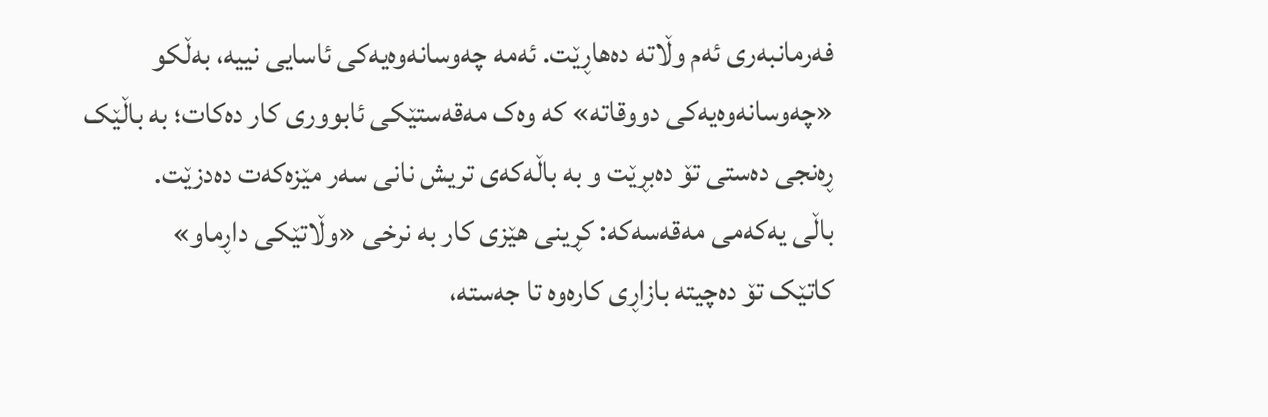فەرمانبەری ئەم وڵاتە دەهاڕێت. ئەمە چەوسانەوەیەکی ئاسایی نییە، بەڵکو «چەوسانەوەیەکی دووقاتە» کە وەک مەقەستێکی ئابووری کار دەکات؛ بە باڵێک ڕەنجی دەستی تۆ دەبڕێت و بە باڵەکەی تریش نانی سەر مێزەکەت دەدزێت.
باڵی یەکەمی مەقەسەکە: کڕینی هێزی کار بە نرخی «وڵاتێکی داڕماو»
کاتێک تۆ دەچیتە بازاڕی کارەوە تا جەستە،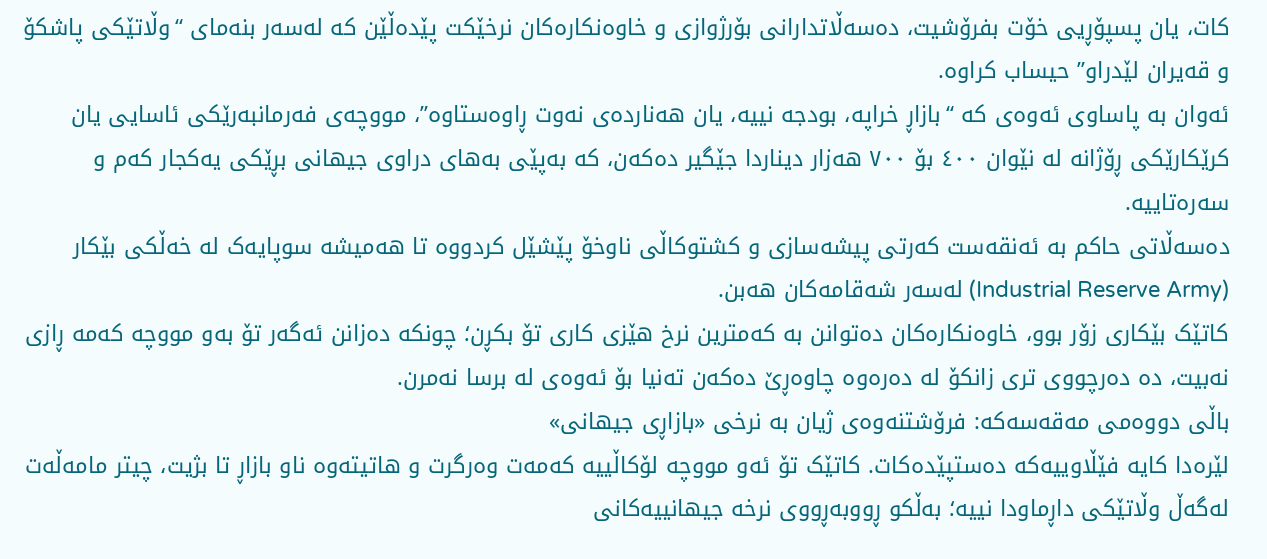کات، یان پسپۆڕیی خۆت بفرۆشیت، دەسەڵاتدارانی بۆرژوازی و خاوەنکارەکان نرخێکت پێدەڵێن کە لەسەر بنەمای “وڵاتێکی پاشکۆ و قەیران لێدراو” حیساب کراوە.
ئەوان بە پاساوی ئەوەی کە “بازاڕ خراپە، بودجە نییە، یان هەناردەی نەوت ڕاوەستاوە”، مووچەی فەرمانبەرێکی ئاسایی یان کرێکارێکی ڕۆژانە لە نێوان ٤٠٠ بۆ ٧٠٠ هەزار دیناردا جێگیر دەکەن، کە بەپێی بەهای دراوی جیهانی بڕێکی یەکجار کەم و سەرەتاییە.
دەسەڵاتی حاکم بە ئەنقەست کەرتی پیشەسازی و کشتوکاڵی ناوخۆ پێشێل کردووە تا هەمیشە سوپایەک لە خەڵکی بێکار (Industrial Reserve Army) لەسەر شەقامەکان هەبن.
کاتێک بێکاری زۆر بوو، خاوەنکارەکان دەتوانن بە کەمترین نرخ هێزی کاری تۆ بکڕن؛ چونکە دەزانن ئەگەر تۆ بەو مووچە کەمە ڕازی نەبیت، دە دەرچووی تری زانکۆ لە دەرەوە چاوەڕێ دەکەن تەنیا بۆ ئەوەی لە برسا نەمرن.
باڵی دووەمی مەقەسەکە: فرۆشتنەوەی ژیان بە نرخی «بازاڕی جیهانی»
لێرەدا کایە فێڵاوییەکە دەستپێدەکات. کاتێک تۆ ئەو مووچە لۆکاڵییە کەمەت وەرگرت و هاتیتەوە ناو بازاڕ تا بژیت، چیتر مامەڵەت لەگەڵ وڵاتێکی داڕماودا نییە؛ بەڵکو ڕووبەڕووی نرخە جیهانییەکانی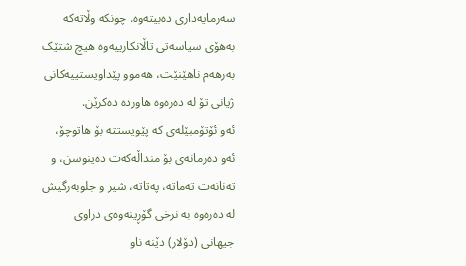سەرمایەداری دەبیتەوە. چونکە وڵاتەکە بەهۆی سیاسەتی تاڵانکارییەوە هیچ شتێک بەرهەم ناهێنێت، هەموو پێداویستییەکانی ژیانی تۆ لە دەرەوە هاوردە دەکرێن.
ئەو ئۆتۆمبێلەی کە پێویستتە بۆ هاتوچۆ، ئەو دەرمانەی بۆ منداڵەکەت دەینوسن، و تەنانەت تەماتە، پەتاتە، شیر و جلوبەرگیش لە دەرەوە بە نرخی گۆڕینەوەی دراوی جیهانی (دۆلار) دێنە ناو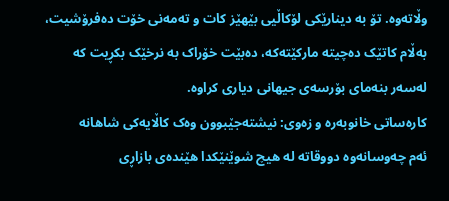وڵاتەوە. تۆ بە دینارێکی لۆکاڵیی بێهێز کات و تەمەنی خۆت دەفرۆشیت، بەڵام کاتێک دەچیتە مارکێتەکە، دەبێت خۆراک بە نرخێک بکڕیت کە لەسەر بنەمای بۆرسەی جیهانی دیاری کراوە.
کارەساتی خانوبەرە و زەوی: نیشتەجێبوون وەک کاڵایەکی شاهانە
ئەم چەوسانەوە دووقاتە لە هیچ شوێنێکدا هێندەی بازاڕی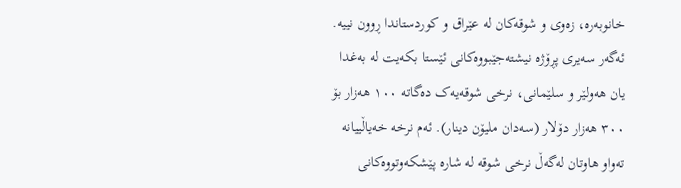خانوبەرە، زەوی و شوقەکان لە عێراق و کوردستاندا ڕوون نییە.
ئەگەر سەیری پڕۆژە نیشتەجێبووەکانی ئێستا بکەیت لە بەغدا یان هەولێر و سلێمانی، نرخی شوقەیەک دەگاتە ١٠٠ هەزار بۆ ٣٠٠ هەزار دۆلار (سەدان ملیۆن دینار). ئەم نرخە خەیاڵییانە تەواو هاوتان لەگەڵ نرخی شوقە لە شارە پێشکەوتووەکانی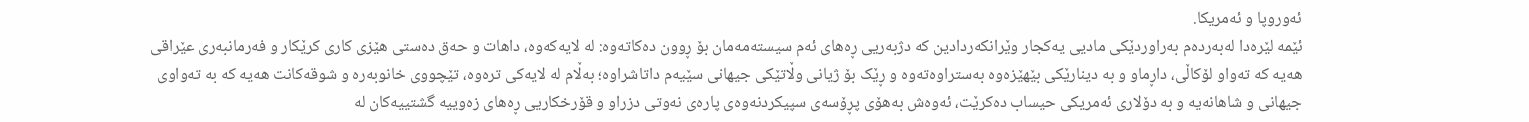ئەوروپا و ئەمریکا.
ئێمە لێرەدا لەبەردەم بەراوردێکی مادیی یەکجار وێرانکەردادین کە دژبەریی ڕەهای ئەم سیستەمەمان بۆ ڕوون دەکاتەوە: لە لایەکەوە، داهات و حەق دەستی هێزی کاری کرێکار و فەرمانبەری عێراقی هەیە کە تەواو لۆکاڵی، داڕماو و بە دینارێکی بێهێزەوە بەستراوەتەوە و ڕێک بۆ ژیانی وڵاتێکی جیهانی سێیەم داتاشراوە؛ بەڵام لە لایەکی ترەوە، تێچووی خانوبەرە و شوقەکانت هەیە کە بە تەواوی جیهانی و شاهانەیە و بە دۆلاری ئەمریکی حیساب دەکرێت، ئەوەش بەهۆی پڕۆسەی سپیکردنەوەی پارەی نەوتی دزراو و قۆرخکاریی ڕەهای زەوییە گشتییەکان لە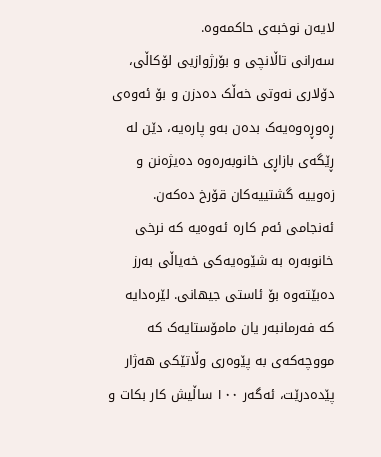لایەن نوخبەی حاکمەوە.
سەرانی تاڵانچی و بۆرژوازیی لۆکاڵی، دۆلاری نەوتی خەڵک دەدزن و بۆ ئەوەی ڕەوڕەوەیەک بدەن بەو پارەیە، دێن لە ڕێگەی بازاڕی خانوبەرەوە دەیژەنن و زەوییە گشتییەکان قۆرخ دەکەن. ئەنجامی ئەم کارە ئەوەیە کە نرخی خانوبەرە بە شێوەیەکی خەیاڵی بەرز دەبێتەوە بۆ ئاستی جیهانی. لێرەدایە کە فەرمانبەر یان مامۆستایەک کە مووچەکەی بە پێوەری وڵاتێکی هەژار پێدەدرێت، ئەگەر ١٠٠ ساڵیش کار بکات و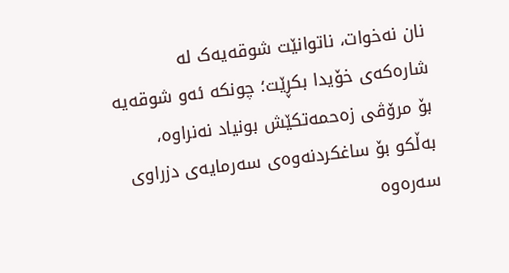نان نەخوات، ناتوانێت شوقەیەک لە شارەکەی خۆیدا بکڕێت؛ چونکە ئەو شوقەیە بۆ مرۆڤی زەحمەتکێش بونیاد نەنراوە، بەڵکو بۆ ساغکردنەوەی سەرمایەی دزراوی سەرەوە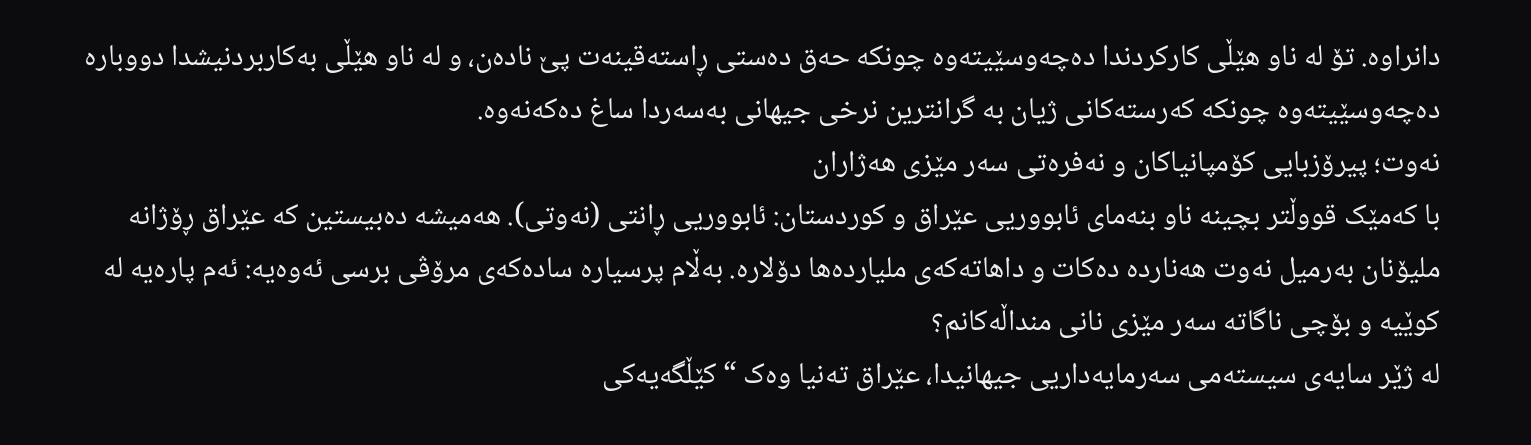دانراوە. تۆ لە ناو هێڵی کارکردندا دەچەوسێیتەوە چونکە حەق دەستی ڕاستەقینەت پێ نادەن، و لە ناو هێڵی بەکاربردنیشدا دووبارە دەچەوسێیتەوە چونکە کەرستەکانی ژیان بە گرانترین نرخی جیهانی بەسەردا ساغ دەکەنەوە.
نەوت؛ پیرۆزبایی کۆمپانیاکان و نەفرەتی سەر مێزی هەژاران
با کەمێک قووڵتر بچینە ناو بنەمای ئابووریی عێراق و کوردستان: ئابووریی ڕانتی (نەوتی). هەمیشە دەبیستین کە عێراق ڕۆژانە ملیۆنان بەرمیل نەوت هەناردە دەکات و داهاتەکەی ملیاردەها دۆلارە. بەڵام پرسیارە سادەکەی مرۆڤی برسی ئەوەیە: ئەم پارەیە لە کوێیە و بۆچی ناگاتە سەر مێزی نانی منداڵەکانم؟
لە ژێر سایەی سیستەمی سەرمایەداریی جیهانیدا، عێراق تەنیا وەک “کێڵگەیەکی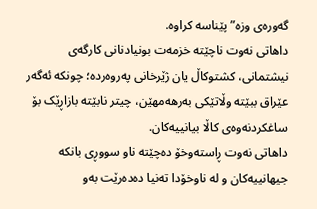گەورەی وزە” پێناسە کراوە.
داهاتی نەوت ناچێتە خزمەت بونیادنانی کارگەی نیشتمانی، کشتوکاڵ یان ژێرخانی پەروەردە؛ چونکە ئەگەر عێراق ببێتە وڵاتێکی بەرهەمهێن، چیتر نابێتە بازاڕێک بۆ ساغکردنەوەی کاڵا بیانییەکان.
داهاتی نەوت ڕاستەوخۆ دەچێتە ناو سووڕی بانکە جیهانییەکان و لە ناوخۆدا تەنیا دەدەرێت بەو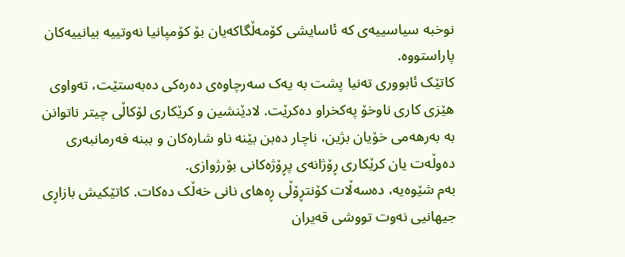نوخبە سیاسییەی کە ئاسایشی کۆمەڵگاکەیان بۆ کۆمپانیا نەوتییە بیانییەکان پاراستووە.
کاتێک ئابووری تەنیا پشت بە یەک سەرچاوەی دەرەکی دەبەستێت، تەواوی هێزی کاری ناوخۆ پەکخراو دەکرێت. لادێنشین و کرێکاری لۆکاڵی چیتر ناتوانن بە بەرهەمی خۆیان بژین، ناچار دەبن بێنە ناو شارەکان و ببنە فەرمانبەری دەوڵەت یان کرێکاری ڕۆژانەی پڕۆژەکانی بۆرژوازی.
بەم شێوەیە، دەسەڵات کۆنتڕۆڵی ڕەهای نانی خەڵک دەکات. کاتێکیش بازاڕی جیهانیی نەوت تووشی قەیران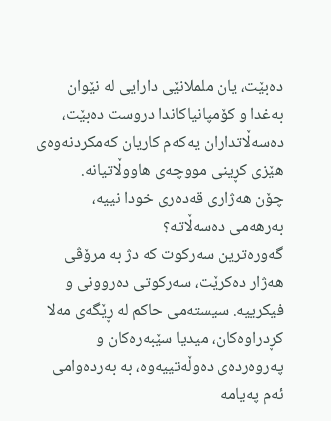دەبێت، یان ململانێی دارایی لە نێوان بەغدا و کۆمپانیاکاندا دروست دەبێت، دەسەڵاتداران یەکەم کاریان کەمکردنەوەی هێزی کڕینی مووچەی هاووڵاتیانە.
چۆن هەژاری قەدەری خودا نییە، بەرهەمی دەسەڵاتە؟
گەورەترین سەرکوت کە دژ بە مرۆڤی هەژار دەکرێت، سەرکوتی دەروونی و فیکرییە. سیستەمی حاکم لە ڕێگەی مەلا کڕدراوەکان، میدیا سێبەرەکان و پەروەردەی دەوڵەتییەوە، بە بەردەوامی ئەم پەیامە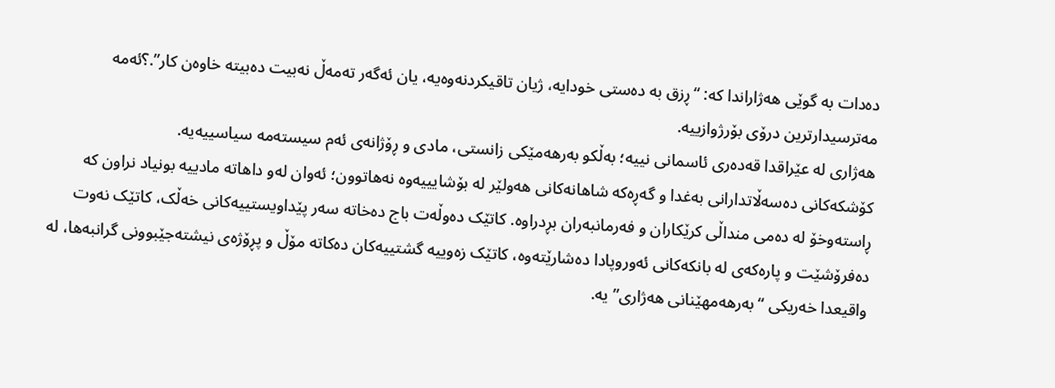دەدات بە گوێی هەژاراندا کە: “ڕزق بە دەستی خودایە، ژیان تاقیکردنەوەیە، یان ئەگەر تەمەڵ نەبیت دەبیتە خاوەن کار”.؟ئەمە مەترسیدارترین درۆی بۆرژوازییە.
هەژاری لە عێراقدا قەدەری ئاسمانی نییە؛ بەڵکو بەرهەمێکی زانستی، مادی و ڕۆژانەی ئەم سیستەمە سیاسییەیە.
کۆشکەکانی دەسەڵاتدارانی بەغدا و گەڕەکە شاهانەکانی هەولێر لە بۆشایییەوە نەهاتوون؛ ئەوان لەو داهاتە مادییە بونیاد نراون کە ڕاستەوخۆ لە دەمی منداڵی کرێکاران و فەرمانبەران بڕدراوە. کاتێک دەوڵەت باج دەخاتە سەر پێداویستییەکانی خەڵک، کاتێک نەوت دەفرۆشێت و پارەکەی لە بانکەکانی ئەوروپادا دەشارێتەوە، کاتێک زەوییە گشتییەکان دەکاتە مۆڵ و پڕۆژەی نیشتەجێبوونی گرانبەها، لە واقیعدا خەریکی “بەرهەمهێنانی هەژاری”یە.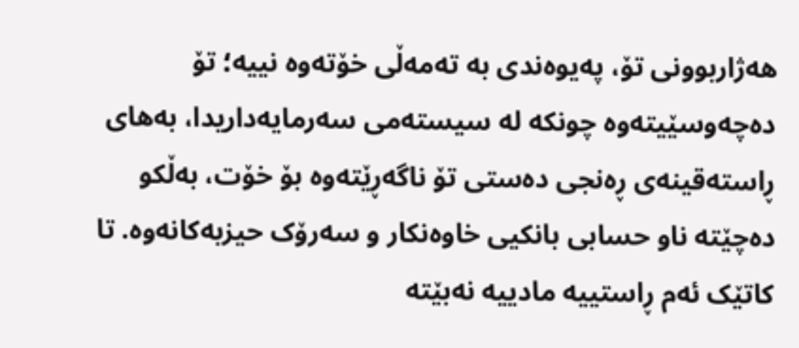هەژاربوونی تۆ، پەیوەندی بە تەمەڵی خۆتەوە نییە؛ تۆ دەچەوسێیتەوە چونکە لە سیستەمی سەرمایەداریدا، بەهای ڕاستەقینەی ڕەنجی دەستی تۆ ناگەڕێتەوە بۆ خۆت، بەڵکو دەچێتە ناو حسابی بانکیی خاوەنکار و سەرۆک حیزبەکانەوە. تا کاتێک ئەم ڕاستییە مادییە نەبێتە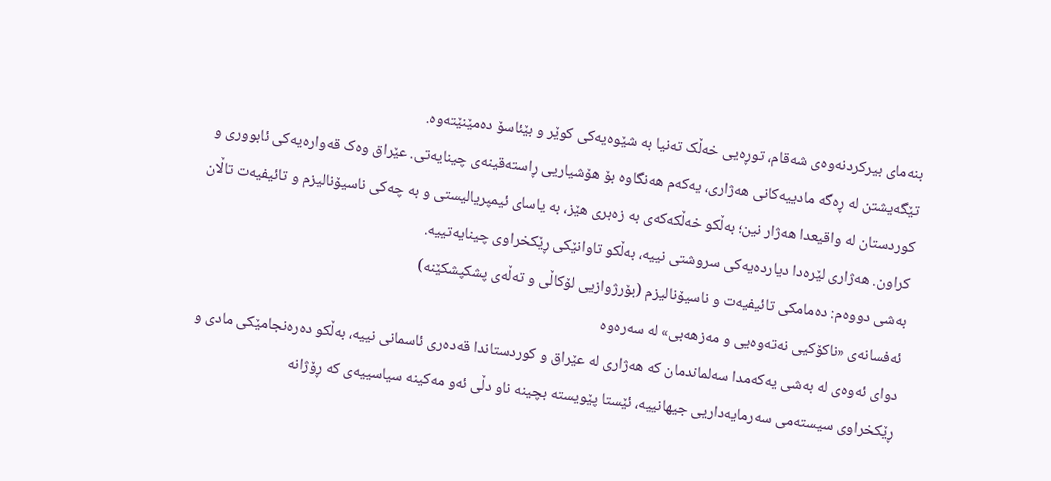بنەمای بیرکردنەوەی شەقام، توڕەیی خەڵک تەنیا بە شێوەیەکی کوێر و بێئاسۆ دەمێنێتەوە.
تێگەیشتن لە ڕەگە مادییەکانی هەژاری، یەکەم هەنگاوە بۆ هۆشیاریی ڕاستەقینەی چینایەتی. عێراق وەک قەوارەیەکی ئابووری و کوردستان لە واقیعدا هەژار نین؛ بەڵکو خەڵکەکەی بە زەبری هێز، بە یاسای ئیمپریالیستی و بە چەکی ناسیۆنالیزم و تائیفیەت تاڵان کراون. هەژاری لێرەدا دیاردەیەکی سروشتی نییە، بەڵکو تاوانێکی ڕێکخراوی چینایەتییە.
بەشی دووەم: دەمامکی تائیفیەت و ناسیۆنالیزم (بۆرژوازیی لۆکاڵی و تەڵەی پشکپشکێنە)
ئەفسانەی «ناکۆکیی نەتەوەیی و مەزهەبی» لە سەرەوە
دوای ئەوەی لە بەشی یەکەمدا سەلماندمان کە هەژاری لە عێراق و کوردستاندا قەدەری ئاسمانی نییە، بەڵکو دەرەنجامێکی مادی و ڕێکخراوی سیستەمی سەرمایەداریی جیهانییە، ئێستا پێویستە بچینە ناو دڵی ئەو مەکینە سیاسییەی کە ڕۆژانە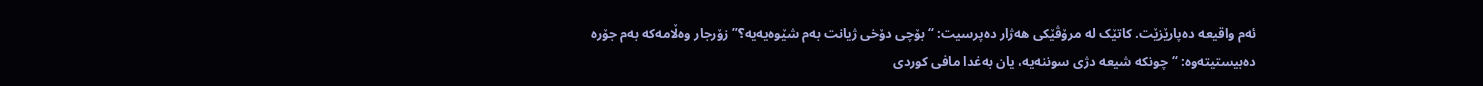ئەم واقیعە دەپارێزێت. کاتێک لە مرۆڤێکی هەژار دەپرسیت: “بۆچی دۆخی ژیانت بەم شێوەیەیە؟” زۆرجار وەڵامەکە بەم جۆرە دەبیستیتەوە: “چونکە شیعە دژی سوننەیە، یان بەغدا مافی کوردی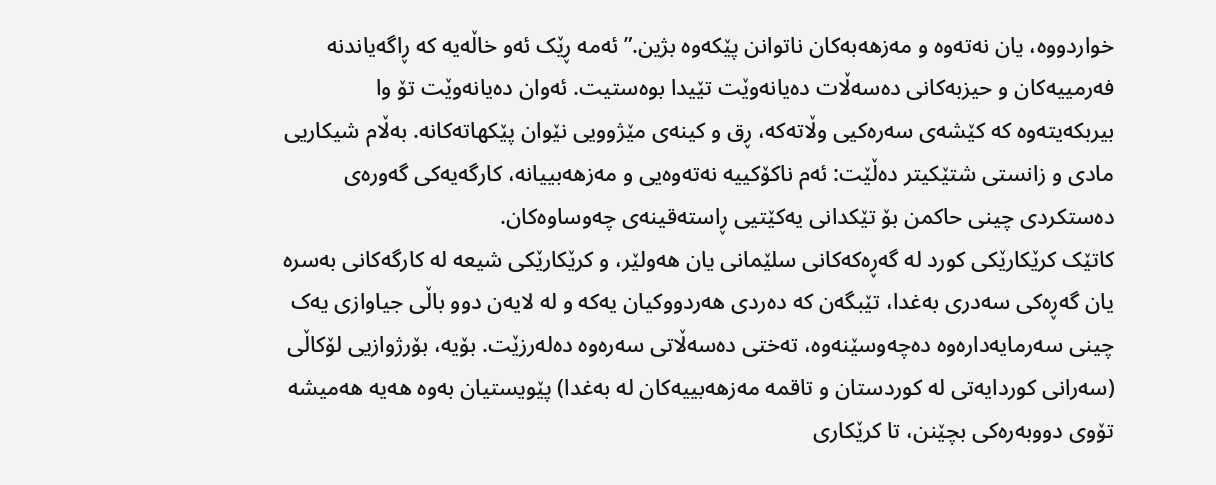خواردووە، یان نەتەوە و مەزهەبەکان ناتوانن پێکەوە بژین.” ئەمە ڕێک ئەو خاڵەیە کە ڕاگەیاندنە فەرمییەکان و حیزبەکانی دەسەڵات دەیانەوێت تێیدا بوەستیت. ئەوان دەیانەوێت تۆ وا بیربکەیتەوە کە کێشەی سەرەکیی وڵاتەکە، ڕق و کینەی مێژوویی نێوان پێکهاتەکانە. بەڵام شیکاریی مادی و زانستی شتێکیتر دەڵێت: ئەم ناکۆکییە نەتەوەیی و مەزهەبییانە، کارگەیەکی گەورەی دەستکردی چینی حاکمن بۆ تێکدانی یەکێتیی ڕاستەقینەی چەوساوەکان.
کاتێک کرێکارێکی کورد لە گەڕەکەکانی سلێمانی یان هەولێر، و کرێکارێکی شیعە لە کارگەکانی بەسرە یان گەڕەکی سەدری بەغدا، تێبگەن کە دەردی هەردووکیان یەکە و لە لایەن دوو باڵی جیاوازی یەک چینی سەرمایەدارەوە دەچەوسێنەوە، تەختی دەسەڵاتی سەرەوە دەلەرزێت. بۆیە، بۆرژوازیی لۆکاڵی (سەرانی کوردایەتی لە کوردستان و تاقمە مەزهەبییەکان لە بەغدا) پێویستیان بەوە هەیە هەمیشە تۆوی دووبەرەکی بچێنن، تا کرێکاری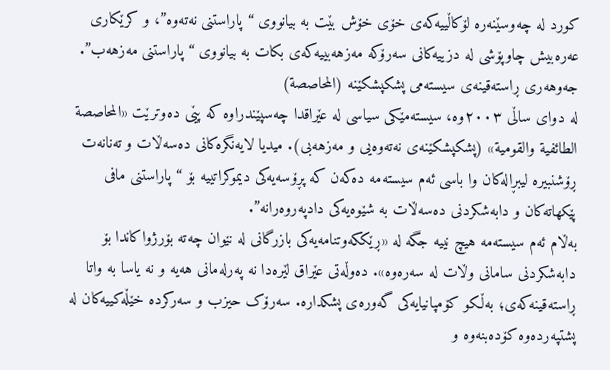کورد لە چەوسێنەرە لۆکاڵییەکەی خۆی خۆش بێت بە بیانووی “پاراستنی نەتەوە”، و کرێکاری عەرەبیش چاوپۆشی لە دزییەکانی سەرۆکە مەزهەبییەکەی بکات بە بیانووی “پاراستنی مەزهەب”.
جەوهەری ڕاستەقینەی سیستەمی پشکپشکێنە (المحاصصة)
لە دوای ساڵی ٢٠٠٣وە، سیستەمێکی سیاسی لە عێراقدا چەسپێندراوە کە پێی دەوترێت «المحاصصة الطائفية والقومية» (پشکپشکێنەی نەتەوەیی و مەزهەبی). میدیا لایەنگرەکانی دەسەڵات و تەنانەت ڕۆشنبیرە لیبڕالەکان وا باسی ئەم سیستەمە دەکەن کە پڕۆسەیەکی دیموکراتییە بۆ “پاراستنی مافی پێکهاتەکان و دابەشکردنی دەسەڵات بە شێوەیەکی دادپەروەرانە”.
بەڵام ئەم سیستەمە هیچ نییە جگە لە «ڕێککەوتنامەیەکی بازرگانی لە نێوان چەتە بۆرژواکاندا بۆ دابەشکردنی سامانی وڵات لە سەرەوە». دەوڵەتی عێراق لێرەدا نە پەرلەمانی هەیە و نە یاسا بە واتا ڕاستەقینەکەی؛ بەڵکو کۆمپانیایەکی گەورەی پشکدارە. سەرۆک حیزب و سەرکردە خێڵەکییەکان لە پشتپەردەوە کۆدەبنەوە و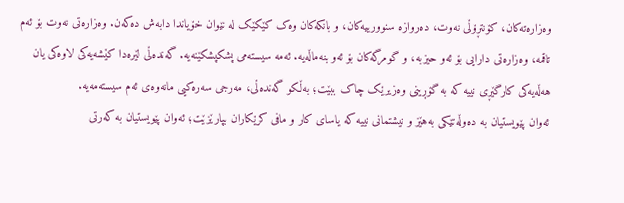وەزارەتەکان، کۆنتڕۆڵی نەوت، دەروازە سنوورییەکان، و بانکەکان وەک کێکێک لە نێوان خۆیاندا دابەش دەکەن. وەزارەتی نەوت بۆ ئەم تاقمە، وەزارەتی دارایی بۆ ئەو حیزبە، و گومرگەکان بۆ ئەو بنەماڵەیە. ئەمە سیستەمی پشکپشکێنەیە. گەندەڵی لێرەدا کێشەیەکی لاوەکی یان هەڵەیەکی کارگێڕی نییە کە بە گۆڕینی وەزیرێک چاک ببێت؛ بەڵکو گەندەڵی، مەرجی سەرەکیی مانەوەی ئەم سیستەمەیە.
ئەوان پێویستیان بە دەوڵەتێکی بەهێز و نیشتمانی نییە کە یاسای کار و مافی کرێکاران بپارێزێت؛ ئەوان پێویستیان بە کەرتی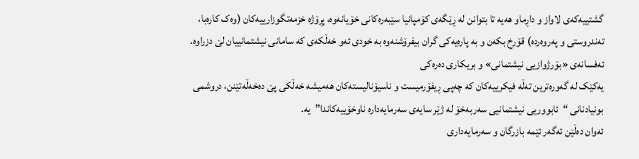گشتییەکەی لاواز و داڕماو هەیە تا بتوانن لە ڕێگەی کۆمپانیا سێبەرەکانی خۆیانەوە، پڕۆژە خزمەتگوزارییەکان (وەک کارەبا، تەندروستی و پەروەردە) قۆرخ بکەن و بە پارەیەکی گران بیفرۆشنەوە بە خودی ئەو خەڵکەی کە سامانی نیشتمانییان لێ دزراوە.
ئەفسانەی «بۆرژوازیی نیشتمانی» و بریکاری دەرەکی
یەکێک لە گەورەترین تەڵە فیکرییەکان کە چەپی ڕیفۆرمیست و ناسیۆنالیستەکان هەمیشە خەڵکی پێ دەخەڵەتێنن، دروشمی بونیادنانی “ئابووریی نیشتمانیی سەربەخۆ لە ژێر سایەی سەرمایەدارە ناوخۆییەکاندا”یە.
ئەوان دەڵێن ئەگەر ئێمە بازرگان و سەرمایەداری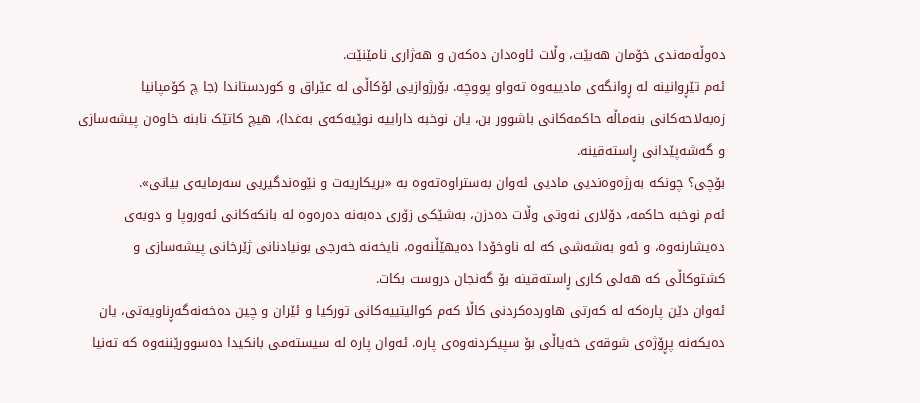دەوڵەمەندی خۆمان هەبێت، وڵات ئاوەدان دەکەن و هەژاری نامێنێت.
ئەم تێڕوانینە لە ڕوانگەی مادییەوە تەواو پووچە. بۆرژوازیی لۆکاڵی لە عێراق و کوردستاندا (جا چ کۆمپانیا زەبەلاحەکانی بنەماڵە حاکمەکانی باشوور بن، یان نوخبە داراییە نوێیەکەی بەغدا)، هیچ کاتێک نابنە خاوەن پیشەسازی و گەشەپێدانی ڕاستەقینە.
بۆچی؟ چونکە بەرژەوەندیی مادیی ئەوان بەستراوەتەوە بە «بریکاریەت و نێوەندگیریی سەرمایەی بیانی».
ئەم نوخبە حاکمە، دۆلاری نەوتی وڵات دەدزن، بەشێکی زۆری دەبەنە دەرەوە لە بانکەکانی ئەوروپا و دوبەی دەیشارنەوە، و ئەو بەشەشی کە لە ناوخۆدا دەیهێڵنەوە، نایخەنە خەرجی بونیادنانی ژێرخانی پیشەسازی و کشتوکاڵی کە هەلی کاری ڕاستەقینە بۆ گەنجان دروست بکات.
ئەوان دێن پارەکە لە کەرتی هاوردەکردنی کاڵا کەم کوالیتییەکانی تورکیا و ئێران و چین دەخەنەگەڕناویەتی، یان دەیکەنە پڕۆژەی شوقەی خەیاڵی بۆ سپیکردنەوەی پارە. ئەوان پارە لە سیستەمی بانکیدا دەسوورێننەوە کە تەنیا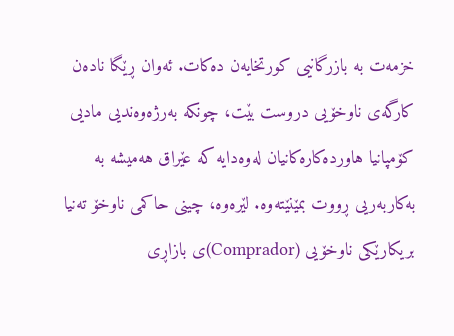خزمەت بە بازرگانیی کورتخایەن دەکات. ئەوان ڕێگا نادەن کارگەی ناوخۆیی دروست بێت، چونکە بەرژەوەندیی مادیی کۆمپانیا هاوردەکارەکانیان لەوەدایە کە عێراق هەمیشە بە بەکاربەریی ڕووت بمێنێتەوە. لێرەوە، چینی حاکمی ناوخۆ تەنیا بریکارێکی ناوخۆیی (Comprador)ی بازاڕی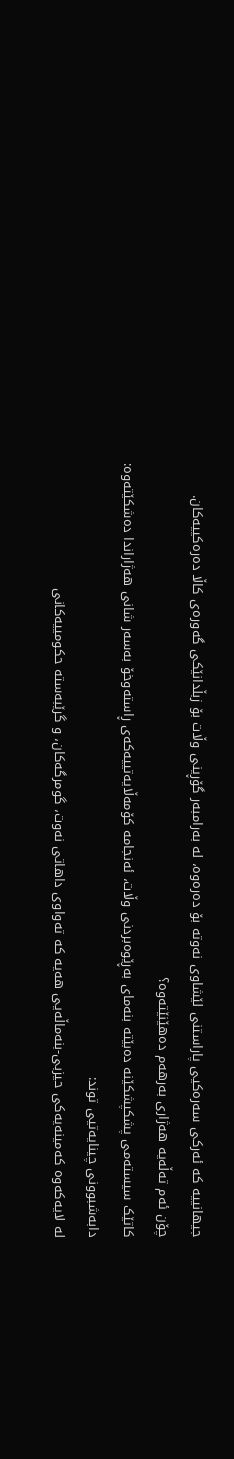جیهانییە کە ئەرکی سەرەکیی پاراستنی لێشاوی نەوتە بۆ دەرەوە، لە بەرامبەر گۆڕینی وڵات بۆ زبڵدانێکی گەورەی کاڵا دەرەکییەکان.
چۆن ئەم تەڵەیە هەژاری بەرهەم دەهێنێتەوە؟
کاتێک سیستەمی پشکپشکێنە دەبێتە بنەمای بەڕێوەبردنی وڵات، ئەنجامە کۆمەڵایەتییەکەی ڕاستەوخۆ بەسەر شانی هەژاراندا دەشکێتەوە:
دابەشبوونی چینایەتیی توند:
لە لایەکەوە کەمینەیەکی حیزبی-بنەماڵەیی هەیە کە تەواوی داهاتی نەوت، گومرگەکان، و گرێبەستە حکومییەکانی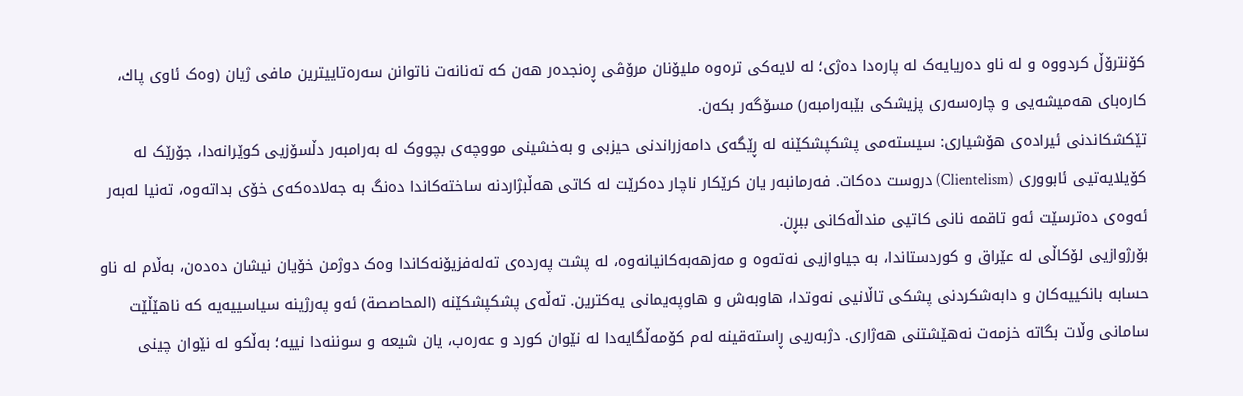کۆنترۆڵ کردووە و لە ناو دەریایەک لە پارەدا دەژی؛ لە لایەکی ترەوە ملیۆنان مرۆڤی ڕەنجدەر هەن کە تەنانەت ناتوانن سەرەتاییترین مافی ژیان (وەک ئاوی پاك، کارەبای هەمیشەیی و چارەسەری پزیشکی بێبەرامبەر) مسۆگەر بکەن.
تێکشکاندنی ئیرادەی هۆشیاری: سیستەمی پشکپشکێنە لە ڕێگەی دامەزراندنی حیزبی و بەخشینی مووچەی بچووک لە بەرامبەر دڵسۆزیی کوێرانەدا، جۆرێک لە کۆیلایەتیی ئابووری (Clientelism) دروست دەکات. فەرمانبەر یان کرێکار ناچار دەکرێت لە کاتی هەڵبژاردنە ساختەکاندا دەنگ بە جەلادەکەی خۆی بداتەوە، تەنیا لەبەر ئەوەی دەترسێت ئەو تاقمە نانی کاتیی منداڵەکانی ببڕن.
بۆرژوازیی لۆکاڵی لە عێراق و کوردستاندا، بە جیاوازیی نەتەوە و مەزهەبەکانیانەوە، لە پشت پەردەی تەلەفزیۆنەکاندا وەک دوژمن خۆیان نیشان دەدەن، بەڵام لە ناو حسابە بانکییەکان و دابەشکردنی پشکی تاڵانیی نەوتدا، هاوبەش و هاوپەیمانی یەکترین. تەڵەی پشکپشکێنە (المحاصصة) ئەو پەرژینە سیاسییەیە کە ناهێڵێت سامانی وڵات بگاتە خزمەت نەهێشتنی هەژاری. دژبەریی ڕاستەقینە لەم کۆمەڵگایەدا لە نێوان کورد و عەرەب، یان شیعە و سوننەدا نییە؛ بەڵکو لە نێوان چینی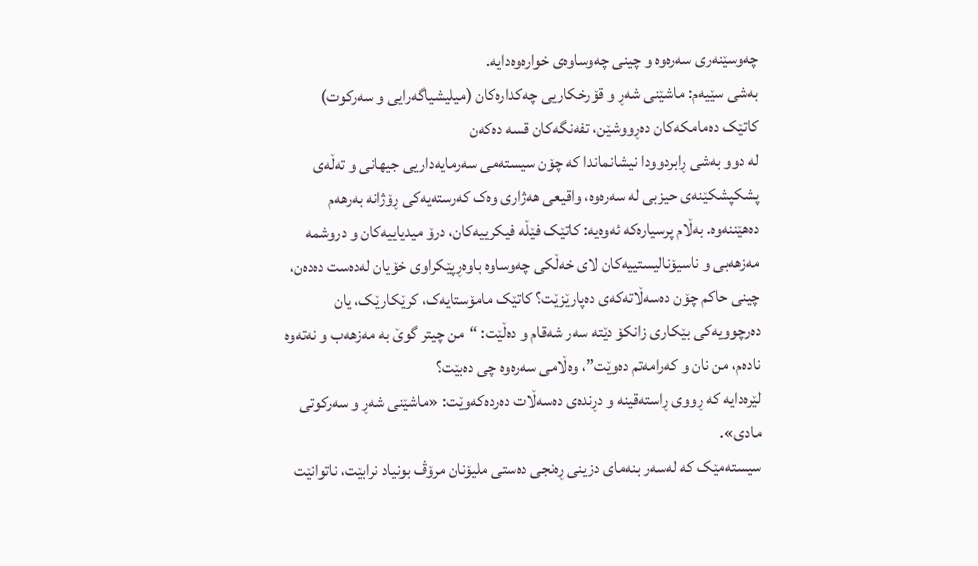چەوسێنەری سەرەوە و چینی چەوساوەی خوارەوەدایە.
بەشی سێیەم: ماشێنی شەڕ و قۆرخکاریی چەکدارەکان (میلیشیاگەرایی و سەرکوت)
کاتێک دەمامکەکان دەڕووشێن، تفەنگەکان قسە دەکەن
لە دوو بەشی ڕابردوودا نیشانماندا کە چۆن سیستەمی سەرمایەداریی جیهانی و تەڵەی پشکپشکێنەی حیزبی لە سەرەوە، واقیعی هەژاری وەک کەرستەیەکی ڕۆژانە بەرهەم دەهێننەوە. بەڵام پرسیارەکە ئەوەیە: کاتێک فێڵە فیکرییەکان، درۆ میدیاییەکان و دروشمە مەزهەبی و ناسیۆنالیستییەکان لای خەڵکی چەوساوە باوەڕپێکراوی خۆیان لەدەست دەدەن، چینی حاکم چۆن دەسەڵاتەکەی دەپارێزێت؟ کاتێک مامۆستایەک، کرێکارێک، یان دەرچوویەکی بێکاری زانکۆ دێتە سەر شەقام و دەڵێت: “من چیتر گوێ بە مەزهەب و نەتەوە نادەم، من نان و کەرامەتم دەوێت”، وەڵامی سەرەوە چی دەبێت؟
لێرەدایە کە ڕووی ڕاستەقینە و دڕندەی دەسەڵات دەردەکەوێت: «ماشێنی شەڕ و سەرکوتی مادی».
سیستەمێک کە لەسەر بنەمای دزینی ڕەنجی دەستی ملیۆنان مرۆڤ بونیاد نرابێت، ناتوانێت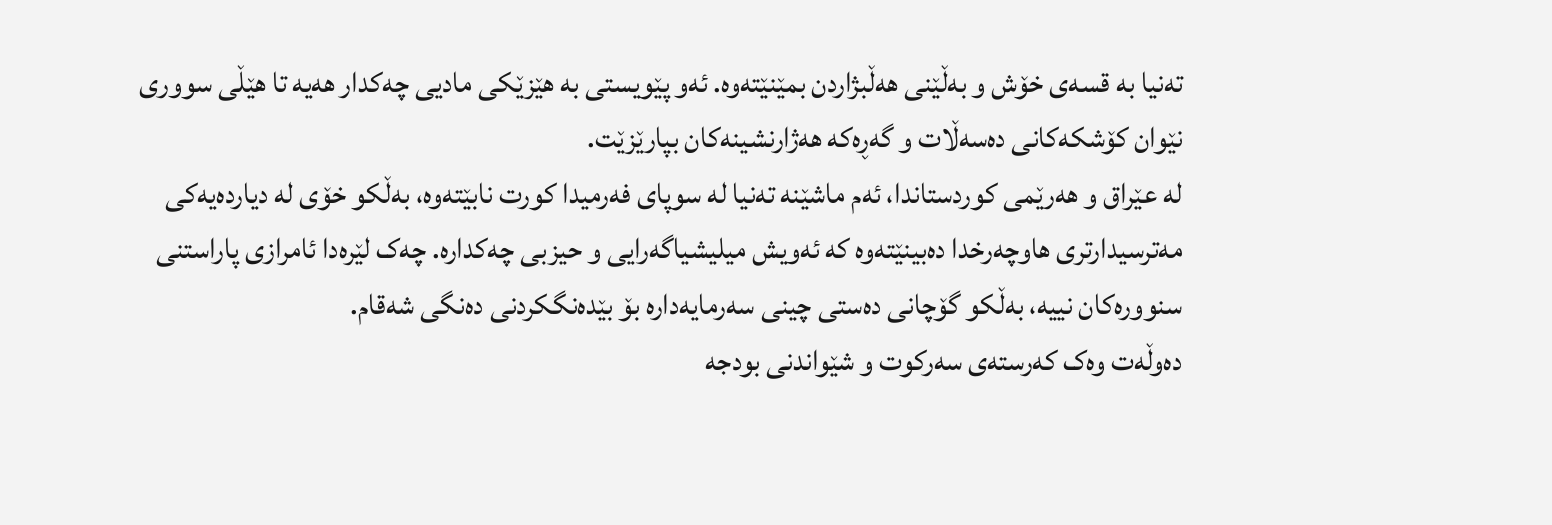تەنیا بە قسەی خۆش و بەڵێنی هەڵبژاردن بمێنێتەوە. ئەو پێویستی بە هێزێکی مادیی چەکدار هەیە تا هێڵی سووری نێوان کۆشکەکانی دەسەڵات و گەڕەکە هەژارنشینەکان بپارێزێت.
لە عێراق و هەرێمی کوردستاندا، ئەم ماشێنە تەنیا لە سوپای فەرمیدا کورت نابێتەوە، بەڵکو خۆی لە دیاردەیەکی مەترسیدارتری هاوچەرخدا دەبینێتەوە کە ئەویش میلیشیاگەرایی و حیزبی چەکدارە. چەک لێرەدا ئامرازی پاراستنی سنوورەکان نییە، بەڵکو گۆچانی دەستی چینی سەرمایەدارە بۆ بێدەنگکردنی دەنگی شەقام.
دەوڵەت وەک کەرستەی سەرکوت و شێواندنی بودجە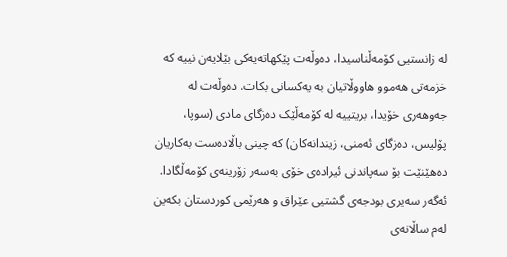لە زانستیی کۆمەڵناسیدا، دەوڵەت پێکهاتەیەکی بێلایەن نییە کە خزمەتی هەموو هاووڵاتیان بە یەکسانی بکات. دەوڵەت لە جەوهەری خۆیدا، بریتییە لە کۆمەڵێک دەزگای مادی (سوپا، پۆلیس، دەزگای ئەمنی، زیندانەکان) کە چینی باڵادەست بەکاریان دەهێنێت بۆ سەپاندنی ئیرادەی خۆی بەسەر زۆرینەی کۆمەڵگادا.
ئەگەر سەیری بودجەی گشتیی عێراق و هەرێمی کوردستان بکەین لەم ساڵانەی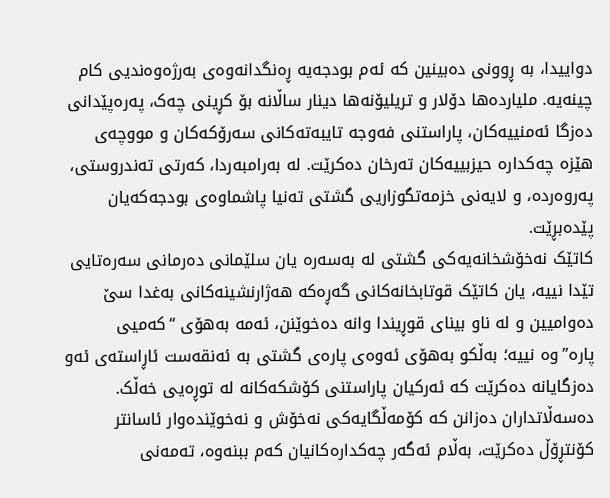دواییدا، بە ڕوونی دەبینین کە ئەم بودجەیە ڕەنگدانەوەی بەرژەوەندیی کام چینەیە. ملیاردەها دۆلار و تریلیۆنەها دینار ساڵانە بۆ کڕینی چەک، پەرەپێدانی دەزگا ئەمنییەکان، پاراستنی فەوجە تایبەتەکانی سەرۆکەکان و مووچەی هێزە چەکدارە حیزبییەکان تەرخان دەکرێت. لە بەرامبەردا، کەرتی تەندروستی، پەروەردە، و لایەنی خزمەتگوزاریی گشتی تەنیا پاشماوەی بودجەکەیان پێدەبڕێت.
کاتێک نەخۆشخانەیەکی گشتی لە بەسەرە یان سلێمانی دەرمانی سەرەتایی تێدا نییە، یان کاتێک قوتابخانەکانی گەڕەکە هەژارنشینەکانی بەغدا سێ دەوامیین و لە ناو بینای قوڕیندا وانە دەخوێنن، ئەمە بەهۆی “کەمیی پارە”وە نییە؛ بەڵکو بەهۆی ئەوەی پارەی گشتی بە ئەنقەست ئاڕاستەی ئەو دەزگایانە دەکرێت کە ئەرکیان پاراستنی کۆشکەکانە لە توڕەیی خەڵک. دەسەڵاتداران دەزانن کە کۆمەڵگایەکی نەخۆش و نەخوێندەوار ئاسانتر کۆنتڕۆڵ دەکرێت، بەڵام ئەگەر چەکدارەکانیان کەم ببنەوە، تەمەنی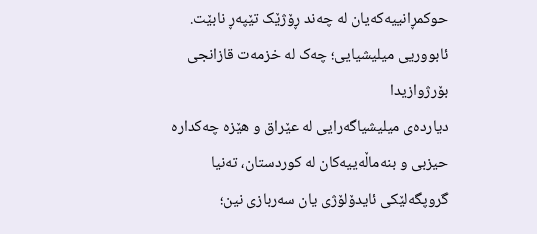حوکمڕانییەکەیان لە چەند ڕۆژێک تێپەڕ نابێت.
ئابووریی میلیشیایی؛ چەک لە خزمەت قازانجی بۆرژوازیدا
دیاردەی میلیشیاگەرایی لە عێراق و هێزە چەکدارە حیزبی و بنەماڵەییەکان لە کوردستان، تەنیا گروپگەلێکی ئایدۆلۆژی یان سەربازی نین؛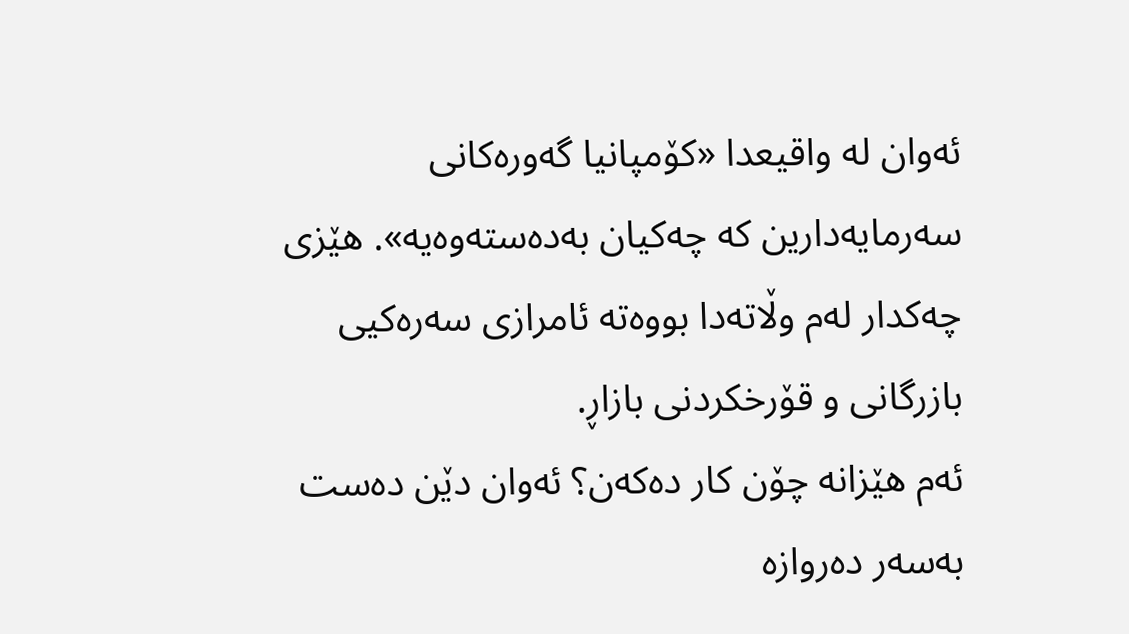ئەوان لە واقیعدا «کۆمپانیا گەورەکانی سەرمایەدارین کە چەکیان بەدەستەوەیە». هێزی چەکدار لەم وڵاتەدا بووەتە ئامرازی سەرەکیی بازرگانی و قۆرخکردنی بازاڕ.
ئەم هێزانە چۆن کار دەکەن؟ ئەوان دێن دەست بەسەر دەروازە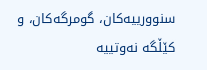سنوورییەکان، گومرگەکان، و کێڵگە نەوتییە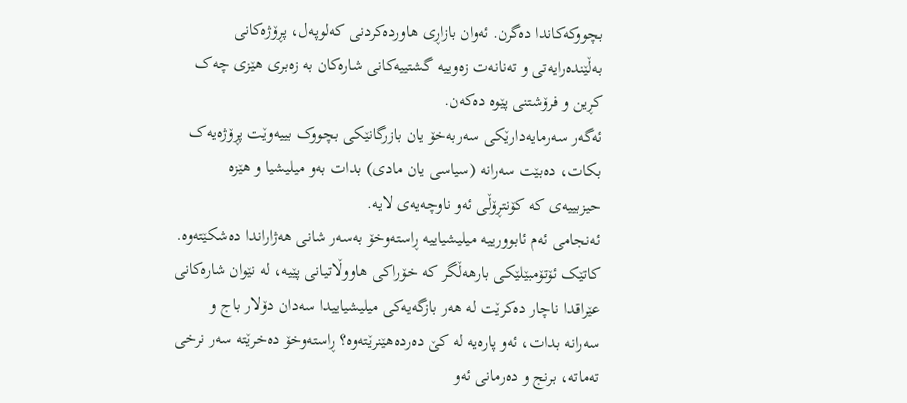بچووکەکاندا دەگرن. ئەوان بازاڕی هاوردەکردنی کەلوپەل، پڕۆژەکانی بەڵێندەرایەتی و تەنانەت زەوییە گشتییەکانی شارەکان بە زەبری هێزی چەک کڕین و فرۆشتنی پێوە دەکەن.
ئەگەر سەرمایەدارێکی سەربەخۆ یان بازرگانێکی بچووک بییەوێت پڕۆژەیەک بکات، دەبێت سەرانە (سیاسی یان مادی) بدات بەو میلیشیا و هێزە حیزبییەی کە کۆنتڕۆڵی ئەو ناوچەیەی لایە.
ئەنجامی ئەم ئابوورییە میلیشیاییە ڕاستەوخۆ بەسەر شانی هەژاراندا دەشکێتەوە. کاتێک ئۆتۆمبێلێکی بارهەڵگر کە خۆراکی هاووڵاتیانی پێیە، لە نێوان شارەکانی عێراقدا ناچار دەکرێت لە هەر بازگەیەکی میلیشیاییدا سەدان دۆلار باج و سەرانە بدات، ئەو پارەیە لە کێ دەردەهێنرێتەوە؟ ڕاستەوخۆ دەخرێتە سەر نرخی تەماتە، برنج و دەرمانی ئەو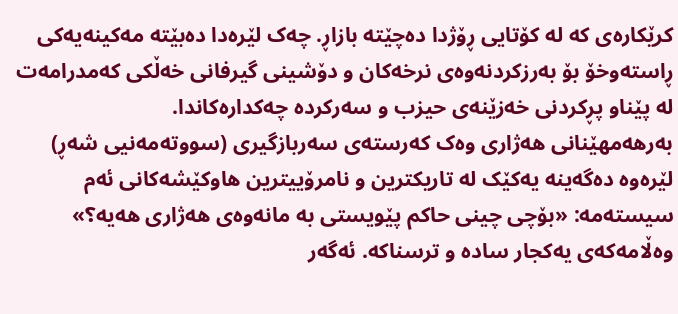کرێکارەی کە لە کۆتایی ڕۆژدا دەچێتە بازاڕ. چەک لێرەدا دەبێتە مەکینەیەکی ڕاستەوخۆ بۆ بەرزکردنەوەی نرخەکان و دۆشینی گیرفانی خەڵکی کەمدرامەت لە پێناو پڕکردنی خەزێنەی حیزب و سەرکردە چەکدارەکاندا.
بەرهەمهێنانی هەژاری وەک کەرستەی سەربازگیری (سووتەمەنیی شەڕ)
لێرەوە دەگەینە یەکێک لە تاریکترین و نامرۆییترین هاوکێشەکانی ئەم سیستەمە: «بۆچی چینی حاکم پێویستی بە مانەوەی هەژاری هەیە؟»
وەڵامەکەی یەکجار سادە و ترسناکە. ئەگەر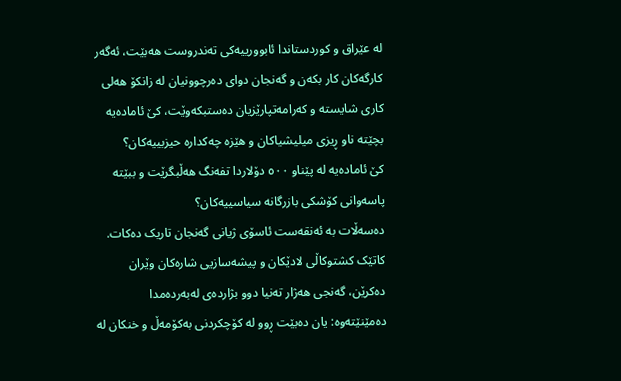لە عێراق و کوردستاندا ئابوورییەکی تەندروست هەبێت، ئەگەر کارگەکان کار بکەن و گەنجان دوای دەرچوونیان لە زانکۆ هەلی کاری شایستە و کەرامەتپارێزیان دەستبکەوێت، کێ ئامادەیە بچێتە ناو ڕیزی میلیشیاکان و هێزە چەکدارە حیزبییەکان؟
کێ ئامادەیە لە پێناو ٥٠٠ دۆلاردا تفەنگ هەڵبگرێت و ببێتە پاسەوانی کۆشکی بازرگانە سیاسییەکان؟
دەسەڵات بە ئەنقەست ئاسۆی ژیانی گەنجان تاریک دەکات. کاتێک کشتوکاڵی لادێکان و پیشەسازیی شارەکان وێران دەکرێن، گەنجی هەژار تەنیا دوو بژاردەی لەبەردەمدا دەمێنێتەوە: یان دەبێت ڕوو لە کۆچکردنی بەکۆمەڵ و خنکان لە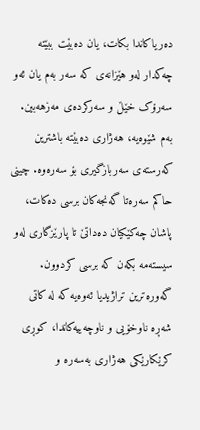دەریاکاندا بکات، یان دەبێت ببێتە چەکدار لەو هێزانەی کە سەر بەم یان ئەو سەرۆک خێڵ و سەرکردەی مەزهەبین.
بەم شێوەیە، هەژاری دەبێتە باشترین کەرستەی سەربازگیری بۆ سەرەوە. چینی حاکم سەرەتا گەنجەکان برسی دەکات، پاشان چەکێکیان دەداتێ تا پارێزگاری لەو سیستەمە بکەن کە برسی کردوون. گەورەترین تراژیدیا ئەوەیە کە لە کاتی شەڕە ناوخۆیی و ناوچەییەکاندا، کوڕی کرێکارێکی هەژاری بەسەرە و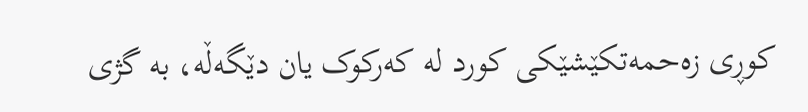کوڕی زەحمەتکێشێکی کورد لە کەرکوک یان دێگەڵە، بە گژی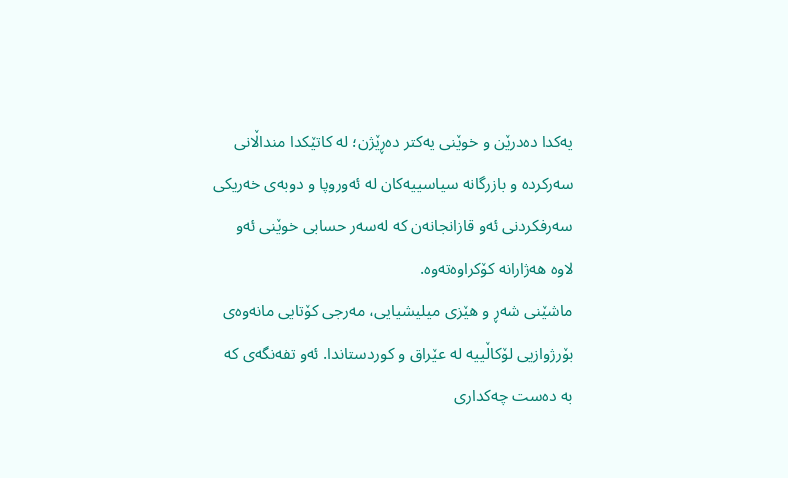یەکدا دەدرێن و خوێنی یەکتر دەڕێژن؛ لە کاتێکدا منداڵانی سەرکردە و بازرگانە سیاسییەکان لە ئەوروپا و دوبەی خەریکی سەرفکردنی ئەو قازانجانەن کە لەسەر حسابی خوێنی ئەو لاوە هەژارانە کۆکراوەتەوە.
ماشێنی شەڕ و هێزی میلیشیایی، مەرجی کۆتایی مانەوەی بۆرژوازیی لۆکاڵییە لە عێراق و کوردستاندا. ئەو تفەنگەی کە بە دەست چەکداری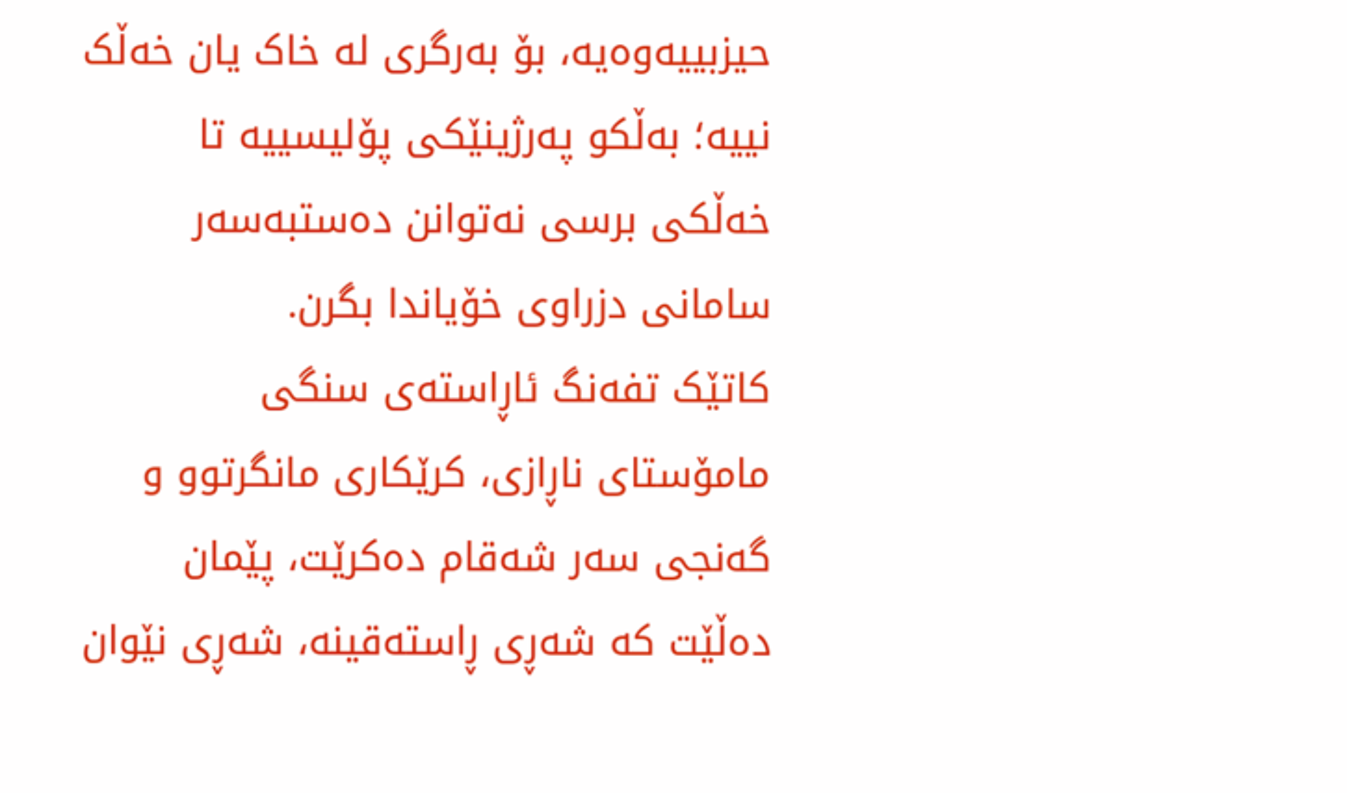حیزبییەوەیە، بۆ بەرگری لە خاک یان خەڵک نییە؛ بەڵکو پەرژینێکی پۆلیسییە تا خەڵکی برسی نەتوانن دەستبەسەر سامانی دزراوی خۆیاندا بگرن.
کاتێک تفەنگ ئاڕاستەی سنگی مامۆستای ناڕازی، کرێکاری مانگرتوو و گەنجی سەر شەقام دەکرێت، پێمان دەڵێت کە شەڕی ڕاستەقینە، شەڕی نێوان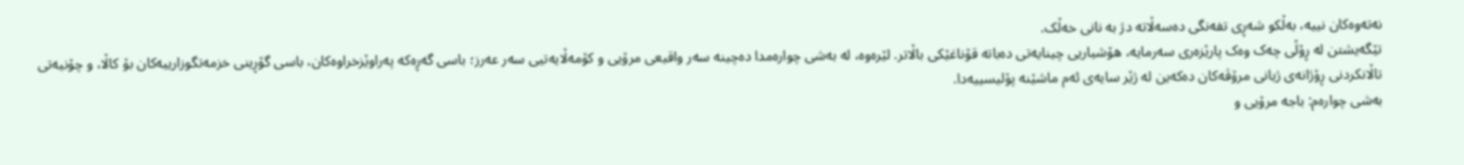نەتەوەکان نییە، بەڵکو شەڕی تفەنگی دەسەڵاتە دژ بە نانی خەڵک.
تێگەیشتن لە ڕۆڵی چەک وەک پارێزەری سەرمایە، هۆشیاریی چینایەتی دەباتە قۆناغێکی باڵاتر. لێرەوە، لە بەشی چوارەمدا دەچینە سەر واقیعی مرۆیی و کۆمەڵایەتیی سەر عەرز؛ باسی گەڕەکە پەراوێزخراوەکان، باسی گۆڕینی خزمەتگوزارییەکان بۆ کاڵا، و چۆنیەتی تاڵانکردنی ڕۆژانەی ژیانی مرۆڤەکان دەکەین لە ژێر سایەی ئەم ماشێنە پۆلیسییەدا.
بەشی چوارەم: باجە مرۆیی و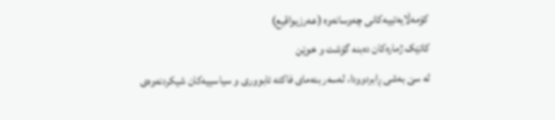کۆمەڵایەتییەکانی چەوسانەوە (عەرزیواقیع)
کاتێک ژمارەکان دەبنە گۆشت و خوێن
لە سێ بەشی ڕابردوودا، لەسەر بنەمای فاکتە ئابووری و سیاسییەکان شیکردنەوەی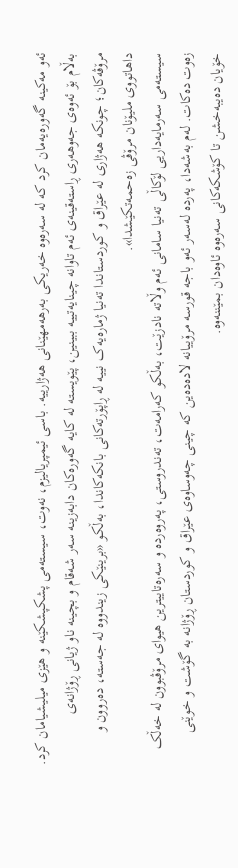ئەو مەکینە گەورەیەمان کرد کە لە سەرەوە خەریکی بەرهەمهێنانی هەژارییە. باسی ئیمپریالیزم، نەوت، سیستەمی پشکپشکێنە و هێزی میلیشیامان کرد. بەڵام بۆ ئەوەی جەوهەری ڕاستەقینەی ئەم تاوانە چینایەتییە ببینین، پێویستە لە کایە گەورەکان دابەزینە سەر شەقام و بچینە ناو ژیانی ڕۆژانەی مرۆڤەکان؛ چونکە هەژاری لە عێراق و کوردستاندا تەنیا ژمارەیەک نییە لە ڕاپۆرتەکانی بانکەکاندا، بەڵکو «برینێکی زیندووە لە جەستە، دەروون و داهاتووی ملیۆنان مرۆڤی زەحمەتکێشدا».
سیستەمی سەرمایەداریی لۆکاڵی تەنیا سامانی ئەم وڵاتە نادزێت، بەڵکو کەرامەت، تەندروستی، پەروەردە و سەرەتاییترین هیوای مرۆڤبوون لە خەڵک زەوت دەکات. لەم بەشەدا، پەردە لەسەر ئەو باجە قورسە مرۆییانە لادەدەین کە چینی چەوساوەی عێراق و کوردستان ڕۆژانە بە گۆشت و خوێنی خۆیان دەیبەخشن تا کۆشکەکانی سەرەوە ئاوەدان بمێننەوە.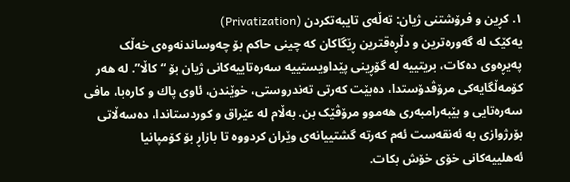١. کڕین و فرۆشتنی ژیان: تەڵەی تایبەتکردن (Privatization)
یەکێک لە گەورەترین و دڵڕەقترین ڕێگاکان کە چینی حاکم بۆ چەوساندنەوەی خەڵک پەیڕەوی دەکات، بریتییە لە گۆڕینی پێداویستییە سەرەتاییەکانی ژیان بۆ “کاڵا”. لە هەر کۆمەڵگایەکی مرۆڤدۆستدا، دەبێت کەرتی تەندروستی، خوێندن، ئاوی پاك و کارەبا، مافی سەرەتایی و بێبەرامبەری هەموو مرۆڤێک بن. بەڵام لە عێراق و کوردستاندا، دەسەڵاتی بۆرژوازی بە ئەنقەست ئەم کەرتە گشتییانەی وێران کردووە تا بازاڕ بۆ کۆمپانیا ئەهلییەکانی خۆی خۆش بکات.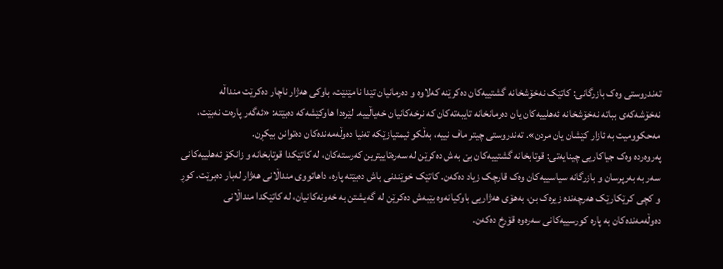تەندروستی وەک بازرگانی: کاتێک نەخۆشخانە گشتییەکان دەکرێنە کەلاوە و دەرمانیان تێدا نامێنێت، باوکی هەژار ناچار دەکرێت منداڵە نەخۆشەکەی بباتە نەخۆشخانە ئەهلییەکان یان دەرمانخانە تایبەتەکان کە نرخەکانیان خەیاڵییە. لێرەدا هاوکێشەکە دەبێتە: «ئەگەر پارەت نەبێت، مەحکوومیت بە ئازار کێشان یان مردن». تەندروستی چیتر ماف نییە، بەڵکو ئیمتیازێکە تەنیا دەوڵەمەندەکان دەتوانن بیکڕن.
پەروەردە وەک جیاکاریی چینایەتی: قوتابخانە گشتییەکان بێ بەش دەکرێن لە سەرەتاییترین کەرستەکان، لە کاتێکدا قوتابخانە و زانکۆ ئەهلییەکانی سەر بە بەرپرسان و بازرگانە سیاسییەکان وەک قارچک زیاد دەکەن. کاتێک خوێندنی باش دەبێتە پارە، داهاتووی منداڵانی هەژار لەبار دەبرێت. کوڕ و کچی کرێکارێک هەرچەندە زیرەک بن، بەهۆی هەژاریی باوکیانەوە بێبەش دەکرێن لە گەیشتن بە خەونەکانیان، لە کاتێکدا منداڵانی دەوڵەمەندەکان بە پارە کورسییەکانی سەرەوە قۆرخ دەکەن.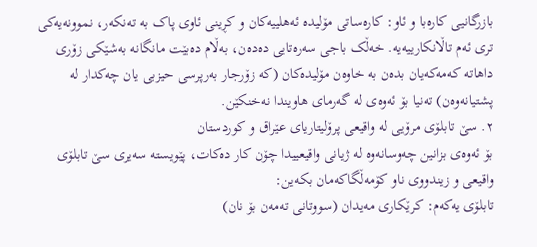بازرگانیی کارەبا و ئاو: کارەساتی مۆلیدە ئەهلییەکان و کڕینی ئاوی پاک بە تەنکەر، نموونەیەکی تری ئەم تاڵانکارییەیە. خەڵک باجی سەرەتایی دەدەن، بەڵام دەبێت مانگانە بەشێکی زۆری داهاتە کەمەکەیان بدەن بە خاوەن مۆلیدەکان (کە زۆرجار بەرپرسی حیزبی یان چەکدار لە پشتیانەوەن) تەنیا بۆ ئەوەی لە گەرمای هاویندا نەخنکێن.
٢. سێ تابلۆی مرۆیی لە واقیعی پرۆلیتاریای عێراق و کوردستان
بۆ ئەوەی بزانین چەوسانەوە لە ژیانی واقیعییدا چۆن کار دەکات، پێویستە سەیری سێ تابلۆی واقیعی و زیندووی ناو کۆمەڵگاکەمان بکەین:
تابلۆی یەکەم: کرێکاری مەیدان (سووتانی تەمەن بۆ نان)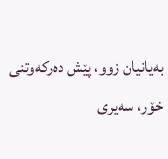بەیانیان زوو، پێش دەرکەوتنی خۆر، سەیری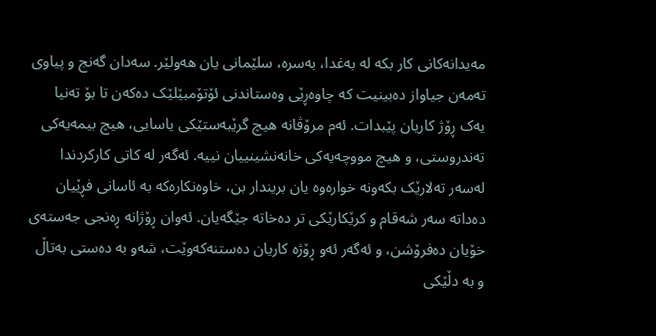مەیدانەکانی کار بکە لە بەغدا، بەسرە، سلێمانی یان هەولێر. سەدان گەنج و پیاوی تەمەن جیاواز دەبینیت کە چاوەڕێی وەستاندنی ئۆتۆمبێلێک دەکەن تا بۆ تەنیا یەک ڕۆژ کاریان پێبدات. ئەم مرۆڤانە هیچ گرێبەستێکی یاسایی، هیچ بیمەیەکی تەندروستی، و هیچ مووچەیەکی خانەنشینییان نییە. ئەگەر لە کاتی کارکردندا لەسەر تەلارێک بکەونە خوارەوە یان بریندار بن، خاوەنکارەکە بە ئاسانی فڕێیان دەداتە سەر شەقام و کرێکارێکی تر دەخاتە جێگەیان. ئەوان ڕۆژانە ڕەنجی جەستەی خۆیان دەفرۆشن، و ئەگەر ئەو ڕۆژە کاریان دەستنەکەوێت، شەو بە دەستی بەتاڵ و بە دڵێکی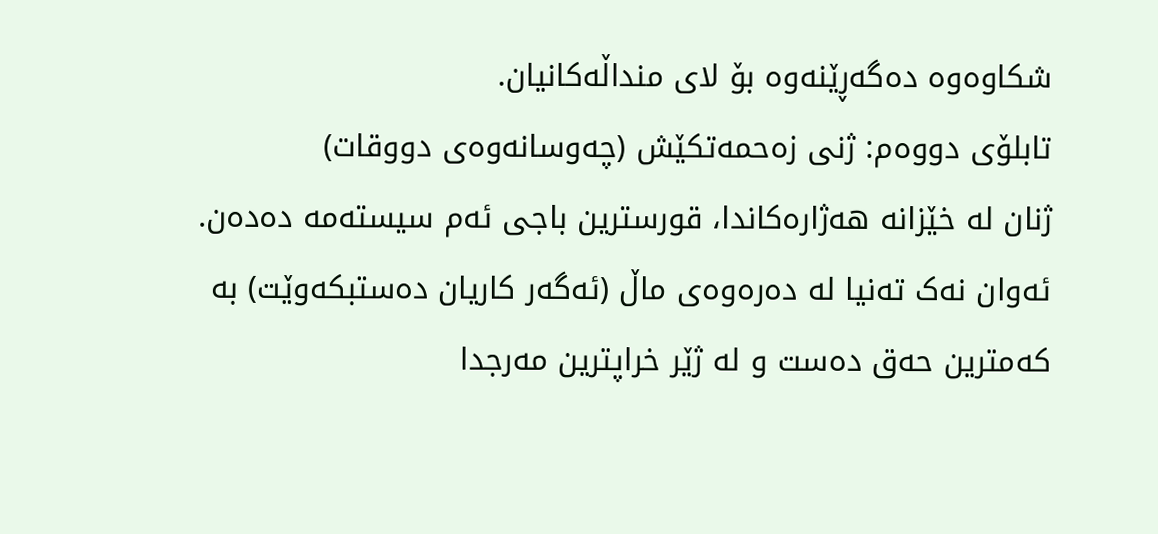شکاوەوە دەگەڕێنەوە بۆ لای منداڵەکانیان.
تابلۆی دووەم: ژنی زەحمەتکێش (چەوسانەوەی دووقات)
ژنان لە خێزانە هەژارەکاندا، قورسترین باجی ئەم سیستەمە دەدەن. ئەوان نەک تەنیا لە دەرەوەی ماڵ (ئەگەر کاریان دەستبکەوێت) بە کەمترین حەق دەست و لە ژێر خراپترین مەرجدا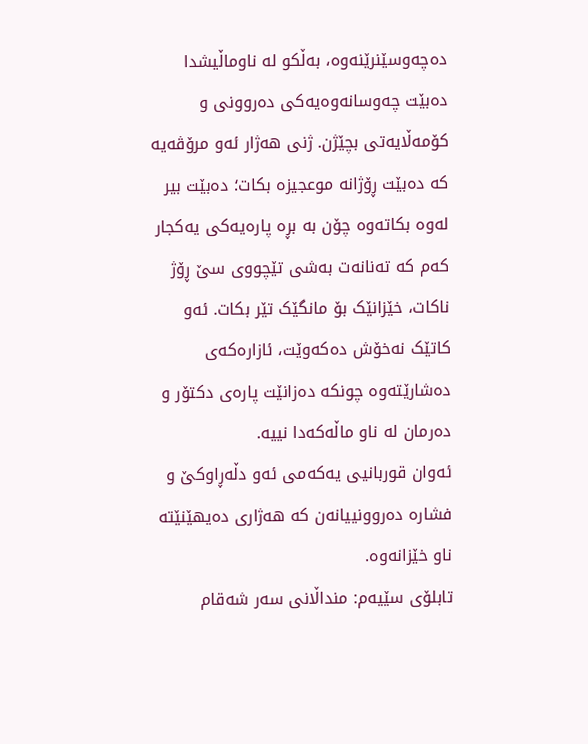دەچەوسێنرێنەوە، بەڵکو لە ناوماڵیشدا دەبێت چەوسانەوەیەکی دەروونی و کۆمەڵایەتی بچێژن. ژنی هەژار ئەو مرۆڤەیە کە دەبێت ڕۆژانە موعجیزە بکات؛ دەبێت بیر لەوە بکاتەوە چۆن بە بڕە پارەیەکی یەکجار کەم کە تەنانەت بەشی تێچووی سێ ڕۆژ ناکات، خێزانێک بۆ مانگێک تێر بکات. ئەو کاتێک نەخۆش دەکەوێت، ئازارەکەی دەشارێتەوە چونکە دەزانێت پارەی دکتۆر و دەرمان لە ناو ماڵەکەدا نییە.
ئەوان قوربانیی یەکەمی ئەو دڵەڕاوکێ و فشارە دەروونییانەن کە هەژاری دەیهێنێتە ناو خێزانەوە.
تابلۆی سێیەم: منداڵانی سەر شەقام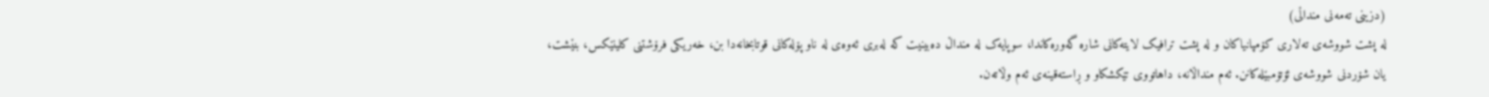(دزینی تەمەنی منداڵی)
لە پشت شووشەی تەلاری کۆمپانیاکان و لە پشت ترافیک لایتەکانی شارە گەورەکاندا، سوپایەک لە منداڵ دەبینیت کە لەبری ئەوەی لە ناو پۆلەکانی قوتابخانەدا بن، خەریکی فرۆشتنی کلینێکس، بنێشت، یان شۆردنی شووشەی ئۆتۆمبێلەکانن. ئەم منداڵانە، داهاتووی تێکشکاو و ڕاستەقینەی ئەم وڵاتەن.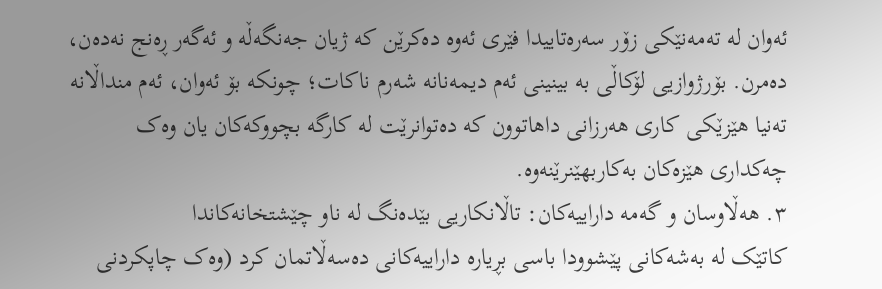ئەوان لە تەمەنێکی زۆر سەرەتاییدا فێری ئەوە دەکرێن کە ژیان جەنگەڵە و ئەگەر ڕەنج نەدەن، دەمرن. بۆرژوازیی لۆکاڵی بە بینینی ئەم دیمەنانە شەرم ناکات؛ چونکە بۆ ئەوان، ئەم منداڵانە تەنیا هێزێکی کاری هەرزانی داهاتوون کە دەتوانرێت لە کارگە بچووکەکان یان وەک چەکداری هێزەکان بەکاربهێنرێنەوە.
٣. هەڵاوسان و گەمە داراییەکان: تاڵانکاریی بێدەنگ لە ناو چێشتخانەکاندا
کاتێک لە بەشەکانی پێشوودا باسی بڕیارە داراییەکانی دەسەڵاتمان کرد (وەک چاپکردنی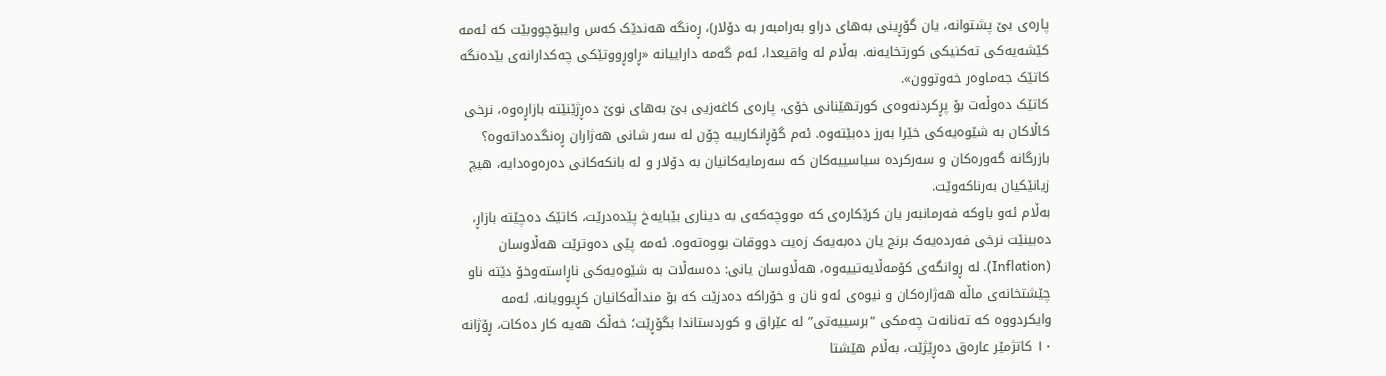پارەی بێ پشتوانە، یان گۆڕینی بەهای دراو بەرامبەر بە دۆلار)، ڕەنگە هەندێک کەس وایبۆچووبێت کە ئەمە کێشەیەکی تەکنیکی کورتخایەنە. بەڵام لە واقیعدا، ئەم گەمە داراییانە «ڕاوڕووتێکی چەکدارانەی بێدەنگە کاتێک جەماوەر خەوتوون».
کاتێک دەوڵەت بۆ پڕکردنەوەی کورتهێنانی خۆی، پارەی کاغەزیی بێ بەهای نوێ دەڕژێنێتە بازاڕەوە، نرخی کاڵاکان بە شێوەیەکی خێرا بەرز دەبێتەوە. ئەم گۆڕانکارییە چۆن لە سەر شانی هەژاران ڕەنگدەداتەوە؟
بازرگانە گەورەکان و سەرکردە سیاسییەکان کە سەرمایەکانیان بە دۆلار و لە بانکەکانی دەرەوەدایە، هیچ زیانێکیان بەرناکەوێت.
بەڵام ئەو باوکە فەرمانبەر یان کرێکارەی کە مووچەکەی بە دیناری بێبایەخ پێدەدرێت، کاتێک دەچێتە بازاڕ، دەبینێت نرخی فەردەیەک برنج یان دەبەیەک زەیت دووقات بووەتەوە. ئەمە پێی دەوترێت هەڵاوسان (Inflation). لە ڕوانگەی کۆمەڵایەتییەوە، هەڵاوسان یانی: دەسەڵات بە شێوەیەکی ناڕاستەوخۆ دێتە ناو چێشتخانەی ماڵە هەژارەکان و نیوەی ئەو نان و خۆراکە دەدزێت کە بۆ منداڵەکانیان کڕیوویانە. ئەمە وایکردووە کە تەنانەت چەمکی “برسییەتی” لە عێراق و کوردستاندا بگۆڕێت؛ خەڵک هەیە کار دەکات، ڕۆژانە ١٠ کاتژمێر عارەق دەڕێژێت، بەڵام هێشتا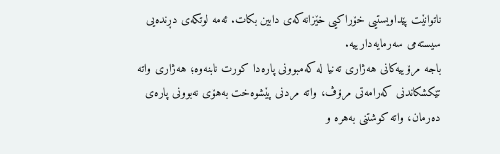ناتوانێت پێداویستیی خۆراکیی خێزانەکەی دابین بکات. ئەمە لوتکەی دڕندەیی سیستەمی سەرمایەدارییە.
باجە مرۆییەکانی هەژاری تەنیا لە کەمبوونی پارەدا کورت نابنەوە؛ هەژاری واتە تێکشکاندنی کەرامەتی مرۆڤ، واتە مردنی پێشوەخت بەهۆی نەبوونی پارەی دەرمان، واتە کوشتنی بەهرە و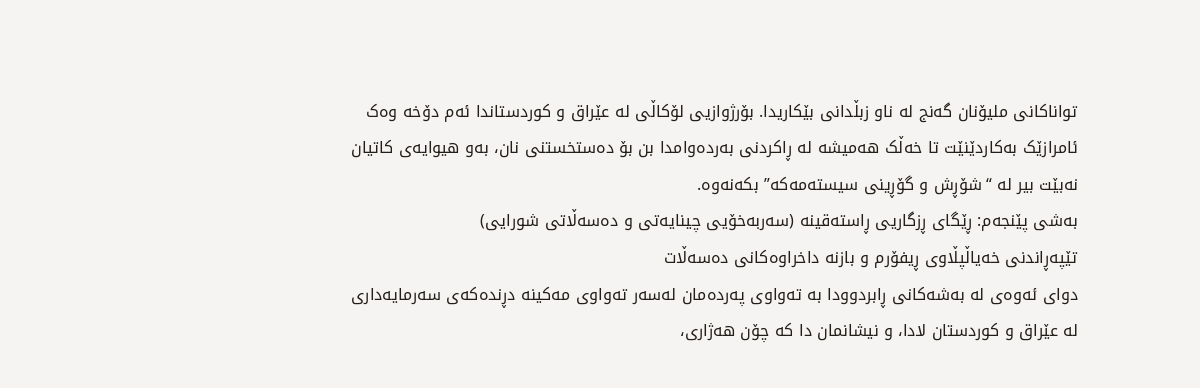تواناکانی ملیۆنان گەنج لە ناو زبڵدانی بێکاریدا. بۆرژوازیی لۆکاڵی لە عێراق و کوردستاندا ئەم دۆخە وەک ئامرازێک بەکاردێنێت تا خەڵک هەمیشە لە ڕاکردنی بەردەوامدا بن بۆ دەستخستنی نان، بەو هیوایەی کاتیان نەبێت بیر لە “شۆڕش و گۆڕینی سیستەمەکە” بکەنەوە.
بەشی پێنجەم: ڕێگای ڕزگاریی ڕاستەقینە (سەربەخۆیی چینایەتی و دەسەڵاتی شورایی)
تێپەڕاندنی خەیاڵپڵاوی ڕیفۆرم و بازنە داخراوەکانی دەسەڵات
دوای ئەوەی لە بەشەکانی ڕابردوودا بە تەواوی پەردەمان لەسەر تەواوی مەکینە دڕندەکەی سەرمایەداری لە عێراق و کوردستان لادا، و نیشانمان دا کە چۆن هەژاری،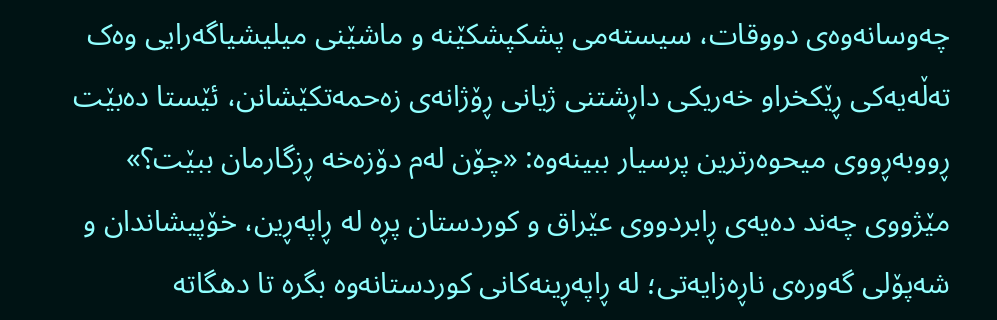چەوسانەوەی دووقات، سیستەمی پشکپشکێنە و ماشێنی میلیشیاگەرایی وەک تەڵەیەکی ڕێکخراو خەریکی داڕشتنی ژیانی ڕۆژانەی زەحمەتکێشانن، ئێستا دەبێت ڕووبەڕووی میحوەرترین پرسیار ببینەوە: «چۆن لەم دۆزەخە ڕزگارمان ببێت؟»
مێژووی چەند دەیەی ڕابردووی عێراق و کوردستان پڕە لە ڕاپەڕین، خۆپیشاندان و شەپۆلی گەورەی ناڕەزایەتی؛ لە ڕاپەڕینەکانی کوردستانەوە بگرە تا دهگاته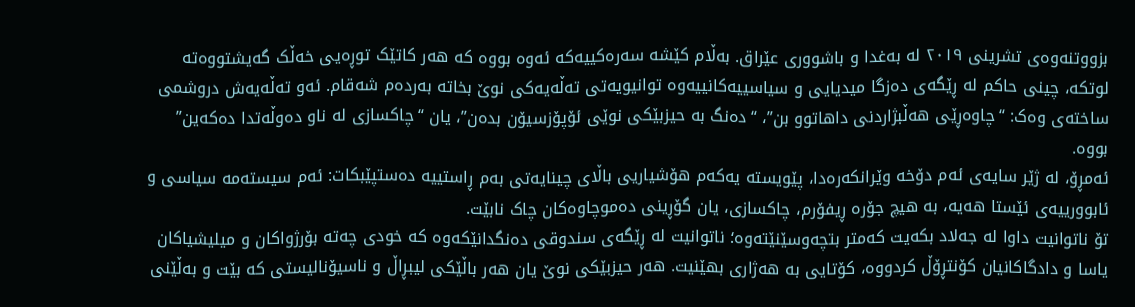بزووتنەوەی تشرینی ٢٠١٩ لە بەغدا و باشووری عێراق. بەڵام کێشە سەرەکییەکە ئەوە بووە کە هەر کاتێک توڕەیی خەڵک گەیشتووەتە لوتکە، چینی حاکم لە ڕێگەی دەزگا میدیایی و سیاسییەکانییەوە توانیویەتی تەڵەیەکی نوێ بخاتە بەردەم شەقام. ئەو تەڵەیەش دروشمی ساختەی وەک: “چاوەڕێی هەڵبژاردنی داهاتوو بن”، “دەنگ بە حیزبێکی نوێی ئۆپۆزسیۆن بدەن”، یان “چاکسازی لە ناو دەوڵەتدا دەکەین” بووە.
ئەمڕۆ، لە ژێر سایەی ئەم دۆخە وێرانکەرەدا، پێویستە یەکەم هۆشیاریی باڵای چینایەتی بەم ڕاستییە دەستپێبکات: ئەم سیستەمە سیاسی و ئابوورییەی ئێستا هەیە، بە هیچ جۆرە ڕیفۆرم، چاکسازی، یان گۆڕینی دەموچاوەکان چاک نابێت.
تۆ ناتوانیت داوا لە جەلاد بکەیت کەمتر بتچەوسێنێتەوە؛ ناتوانیت لە ڕێگەی سندوقی دەنگدانێکەوە کە خودی چەتە بۆرژواکان و میلیشیاکان یاسا و دادگاکانیان کۆنتڕۆڵ کردووە، کۆتایی بە هەژاری بهێنیت. هەر حیزبێکی نوێ یان هەر باڵێکی لیبڕاڵ و ناسیۆنالیستی کە بێت و بەڵێنی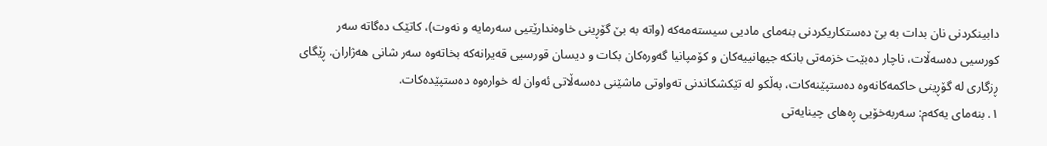دابینکردنی نان بدات بە بێ دەستکاریکردنی بنەمای مادیی سیستەمەکە (واتە بە بێ گۆڕینی خاوەندارێتیی سەرمایە و نەوت)، کاتێک دەگاتە سەر کورسیی دەسەڵات، ناچار دەبێت خزمەتی بانکە جیهانییەکان و کۆمپانیا گەورەکان بکات و دیسان قورسیی قەیرانەکە بخاتەوە سەر شانی هەژاران. ڕێگای ڕزگاری لە گۆڕینی حاکمەکانەوە دەستپێنەکات، بەڵکو لە تێکشکاندنی تەواوتی ماشێنی دەسەڵاتی ئەوان لە خوارەوە دەستپێدەکات.
١. بنەمای یەکەم: سەربەخۆیی ڕەهای چینایەتی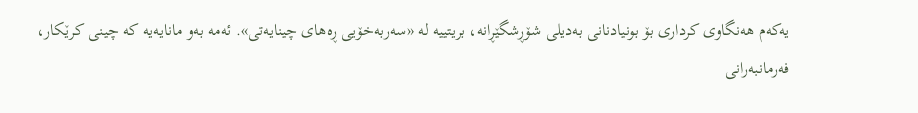یەکەم هەنگاوی کرداری بۆ بونیادنانی بەدیلی شۆڕشگێڕانە، بریتییە لە «سەربەخۆیی ڕەهای چینایەتی». ئەمە بەو مانایەیە کە چینی کرێکار، فەرمانبەرانی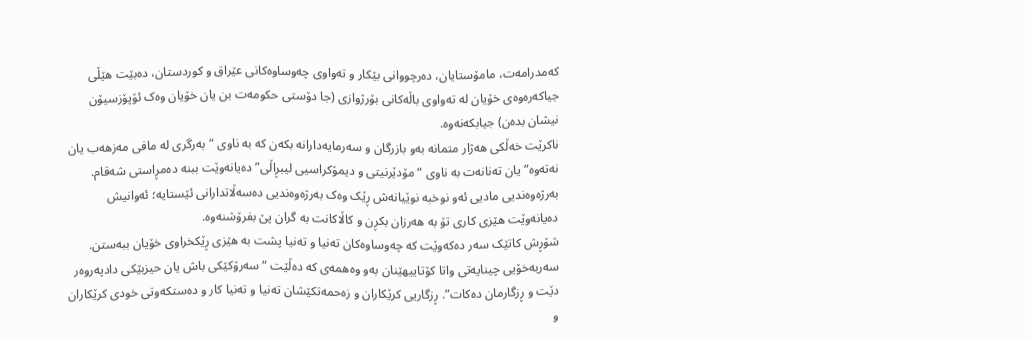کەمدرامەت، مامۆستایان، دەرچووانی بێکار و تەواوی چەوساوەکانی عێراق و کوردستان، دەبێت هێڵی جیاکەرەوەی خۆیان لە تەواوی باڵەکانی بۆرژوازی (جا دۆستی حکومەت بن یان خۆیان وەک ئۆپۆزسیۆن نیشان بدەن) جیابکەنەوە.
ناکرێت خەڵکی هەژار متمانە بەو بازرگان و سەرمایەدارانە بکەن کە بە ناوی “بەرگری لە مافی مەزهەب یان نەتەوە” یان تەنانەت بە ناوی “مۆدێرنیتی و دیمۆکراسیی لیبڕاڵی” دەیانەوێت ببنە دەمڕاستی شەقام. بەرژەوەندیی مادیی ئەو نوخبە نوێیانەش ڕێک وەک بەرژەوەندیی دەسەڵاتدارانی ئێستایە؛ ئەوانیش دەیانەوێت هێزی کاری تۆ بە هەرزان بکڕن و کاڵاکانت بە گران پێ بفرۆشنەوە.
شۆڕش کاتێک سەر دەکەوێت کە چەوساوەکان تەنیا و تەنیا پشت بە هێزی ڕێکخراوی خۆیان ببەستن. سەربەخۆیی چینایەتی واتا کۆتاییهێنان بەو وەهمەی کە دەڵێت “سەرۆکێکی باش یان حیزبێکی دادپەروەر دێت و ڕزگارمان دەکات”. ڕزگاریی کرێکاران و زەحمەتکێشان تەنیا و تەنیا کار و دەستکەوتی خودی کرێکاران و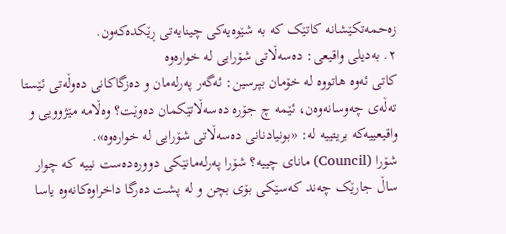زەحمەتکێشانە کاتێک کە بە شێوەیەکی چینایەتی ڕێکدەکەون.
٢. بەدیلی واقیعی: دەسەڵاتی شۆرایی لە خوارەوە
کاتی ئەوە هاتووە لە خۆمان بپرسین: ئەگەر پەرلەمان و دەزگاکانی دەوڵەتی ئێستا تەڵەی چەوسانەوەن، ئێمە چ جۆرە دەسەڵاتێکمان دەوێت؟ وەڵامە مێژوویی و واقیعییەکە بریتییە لە: «بونیادنانی دەسەڵاتی شۆرایی لە خوارەوە».
شۆرا (Council) مانای چییە؟ شۆرا پەرلەمانێکی دوورەدەست نییە کە چوار ساڵ جارێک چەند کەسێکی بۆی بچن و لە پشت دەرگا داخراوەکانەوە یاسا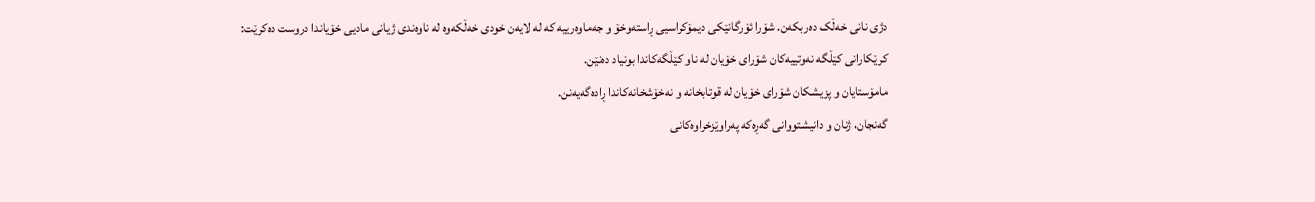دژی نانی خەڵک دەربکەن. شۆرا ئۆرگانێکی دیمۆکراسیی ڕاستەوخۆ و جەماوەرییە کە لە لایەن خودی خەڵکەوە لە ناوەندی ژیانی مادیی خۆیاندا دروست دەکرێت:
کرێکارانی کێڵگە نەوتییەکان شۆرای خۆیان لە ناو کێڵگەکاندا بونیاد دەنێن.
مامۆستایان و پزیشکان شۆرای خۆیان لە قوتابخانە و نەخۆشخانەکاندا ڕادەگەیەنن.
گەنجان، ژنان و دانیشتووانی گەڕەکە پەراوێزخراوەکانی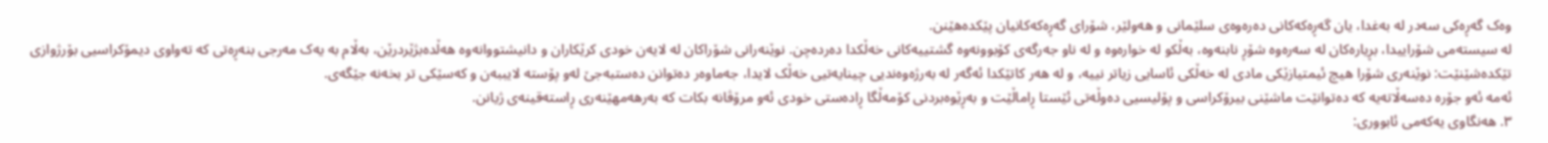وەک گەڕەکی سەدر لە بەغدا، یان گەڕەکەکانی دەرەوەی سلێمانی و هەولێر، شۆرای گەڕەکەکانیان پێکدەهێنن.
لە سیستەمی شۆراییدا، بڕیارەکان لە سەرەوە شۆڕ نابنەوە، بەڵکو لە خوارەوە و لە ناو جەرگەی کۆبوونەوە گشتییەکانی خەڵکدا دەردەچن. نوێنەرانی شۆراکان لە لایەن خودی کرێکاران و دانیشتووانەوە هەڵدەبژێردرێن، بەڵام بە یەک مەرجی بنەڕەتی کە تەواوی دیمۆکراسیی بۆرژوازی تێکدەشێنێت: نوێنەری شۆرا هیچ ئیمتیازێکی مادی لە خەڵکی ئاسایی زیاتر نییە، و لە هەر کاتێکدا ئەگەر لە بەرژەوەندیی چینایەتیی خەڵک لایدا، جەماوەر دەتوانن دەستبەجێ لەو پۆستە لایببەن و کەسێکی تر بخەنە جێگەی.
ئەمە ئەو جۆرە دەسەڵاتەیە کە دەتوانێت ماشێنی بیرۆکراسی و پۆلیسیی دەوڵەتی ئێستا ڕاماڵێت و بەڕێوەبردنی کۆمەڵگا ڕادەستی خودی ئەو مرۆڤانە بکات کە بەرهەمهێنەری ڕاستەقینەی ژیانن.
٣. هەنگاوی یەکەمی ئابووری: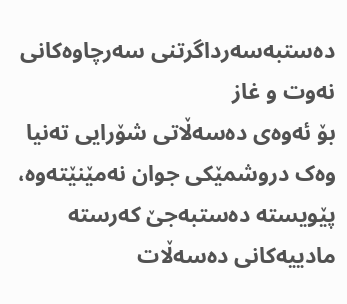دەستبەسەرداگرتنی سەرچاوەکانی نەوت و غاز
بۆ ئەوەی دەسەڵاتی شۆرایی تەنیا وەک دروشمێکی جوان نەمێنێتەوە، پێویستە دەستبەجێ کەرستە مادییەکانی دەسەڵات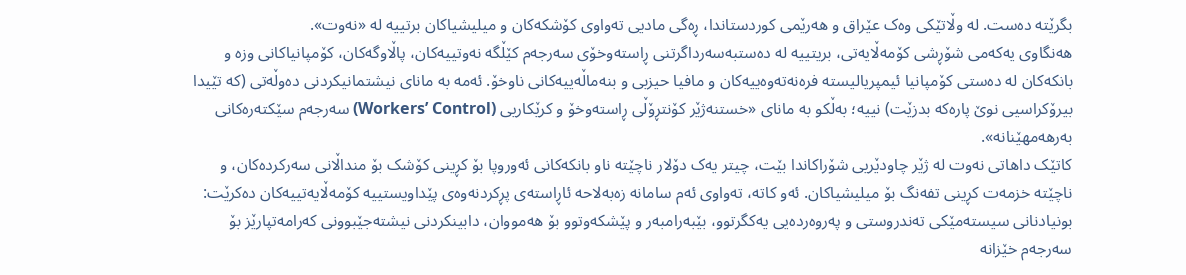بگرێتە دەست. لە وڵاتێکی وەک عێراق و هەرێمی کوردستاندا، ڕەگی مادیی تەواوی کۆشکەکان و میلیشیاکان برتییە لە «نەوت».
هەنگاوی یەکەمی شۆڕشی کۆمەڵایەتی، بریتییە لە دەستبەسەرداگرتنی ڕاستەوخۆی سەرجەم کێڵگە نەوتییەکان، پاڵاوگەکان، کۆمپانیاکانی وزە و بانکەکان لە دەستی کۆمپانیا ئیمپریالیستە فرەنەتەوەییەکان و مافیا حیزبی و بنەماڵەییەکانی ناوخۆ. ئەمە بە مانای نیشتمانیکردنی دەوڵەتی (کە تێیدا بیرۆکراسیی نوێ پارەکە بدزێت) نییە؛ بەڵکو بە مانای «خستنەژێر کۆنتڕۆڵی ڕاستەوخۆ و کرێکاریی (Workers’ Control) سەرجەم سێکتەرەکانی بەرهەمهێنانە».
کاتێک داهاتی نەوت لە ژێر چاودێریی شۆراکاندا بێت، چیتر یەک دۆلار ناچێتە ناو بانکەکانی ئەوروپا بۆ کڕینی کۆشک بۆ منداڵانی سەرکردەکان، و ناچێتە خزمەت کڕینی تفەنگ بۆ میلیشیاکان. ئەو کاتە، تەواوی ئەم سامانە زەبەلاحە ئاڕاستەی پڕکردنەوەی پێداویستییە کۆمەڵایەتییەکان دەکرێت: بونیادنانی سیستەمێکی تەندروستی و پەروەردەیی یەکگرتوو، بێبەرامبەر و پێشکەوتوو بۆ هەمووان، دابینکردنی نیشتەجێبوونی کەرامەتپارێز بۆ سەرجەم خێزانە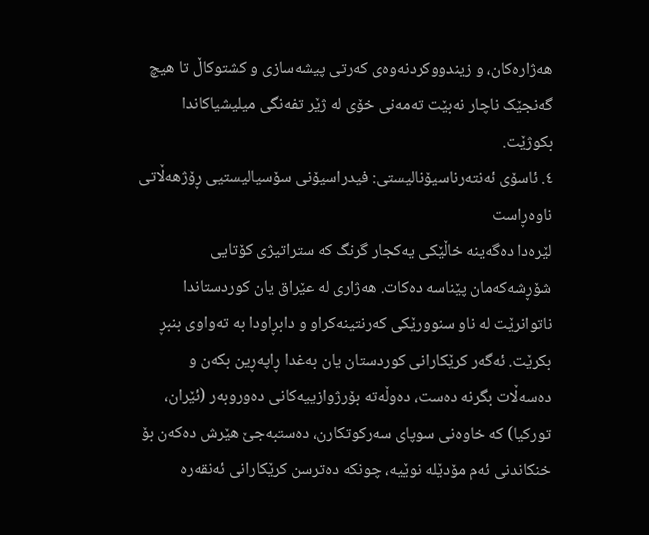هەژارەکان، و زیندووکردنەوەی کەرتی پیشەسازی و کشتوکاڵ تا هیچ گەنجێک ناچار نەبێت تەمەنی خۆی لە ژێر تفەنگی میلیشیاکاندا بکوژێت.
٤. ئاسۆی ئەنتەرناسیۆنالیستی: فیدراسیۆنی سۆسیالیستیی ڕۆژهەڵاتی ناوەڕاست
لێرەدا دەگەینە خاڵێکی یەکجار گرنگ کە ستراتیژی کۆتایی شۆڕشەکەمان پێناسە دەکات. هەژاری لە عێراق یان کوردستاندا ناتوانرێت لە ناو سنوورێکی کەرنتینەکراو و دابڕاودا بە تەواوی بنبڕ بکرێت. ئەگەر کرێکارانی کوردستان یان بەغدا ڕاپەڕین بکەن و دەسەڵات بگرنە دەست، دەوڵەتە بۆرژوازییەکانی دەوروبەر (ئێران، تورکیا) کە خاوەنی سوپای سەرکوتکارن، دەستبەجێ هێرش دەکەن بۆ خنکاندنی ئەم مۆدێلە نوێیە، چونکە دەترسن کرێکارانی ئەنقەرە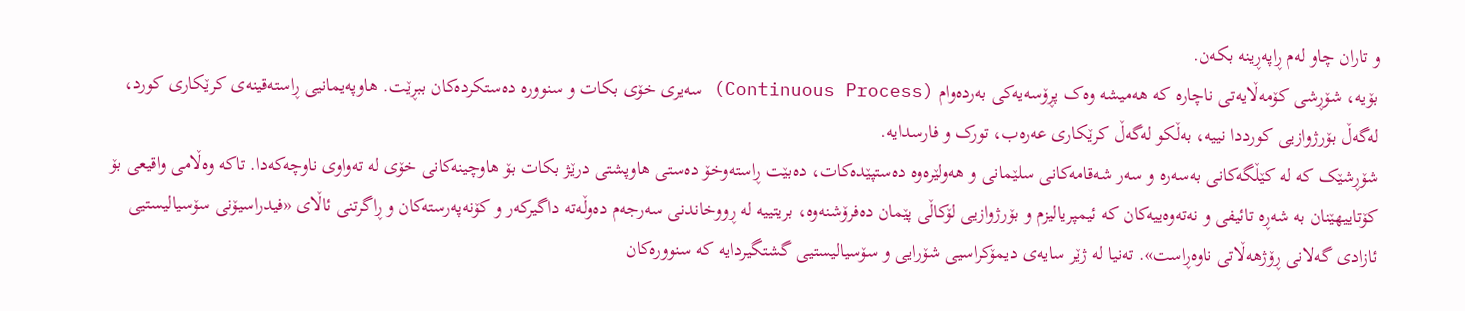و تاران چاو لەم ڕاپەڕینە بکەن.
بۆیە، شۆڕشی کۆمەڵایەتی ناچارە کە هەمیشە وەک پڕۆسەیەکی بەردەوام (Continuous Process) سەیری خۆی بکات و سنوورە دەستکردەکان ببڕێت. هاوپەیمانیی ڕاستەقینەی کرێکاری کورد، لەگەڵ بۆرژوازیی کورددا نییە، بەڵکو لەگەڵ کرێکاری عەرەب، تورک و فارسدایە.
شۆڕشێک کە لە کێڵگەکانی بەسەرە و سەر شەقامەکانی سلێمانی و هەولێرەوە دەستپێدەکات، دەبێت ڕاستەوخۆ دەستی هاوپشتی درێژ بکات بۆ هاوچینەکانی خۆی لە تەواوی ناوچەکەدا. تاکە وەڵامی واقیعی بۆ کۆتاییهێنان بە شەڕە تائیفی و نەتەوەییەکان کە ئیمپریالیزم و بۆرژوازیی لۆکاڵی پێمان دەفرۆشنەوە، بریتییە لە ڕووخاندنی سەرجەم دەوڵەتە داگیرکەر و کۆنەپەرستەکان و ڕاگرتنی ئاڵای «فیدراسیۆنی سۆسیالیستیی ئازادی گەلانی ڕۆژهەڵاتی ناوەڕاست». تەنیا لە ژێر سایەی دیمۆکراسیی شۆرایی و سۆسیالیستیی گشتگیردایە کە سنوورەکان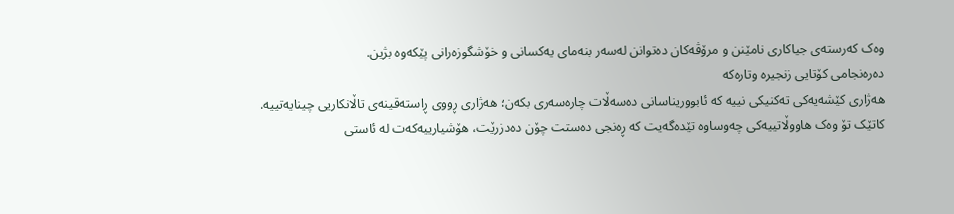وەک کەرستەی جیاکاری نامێنن و مرۆڤەکان دەتوانن لەسەر بنەمای یەکسانی و خۆشگوزەرانی پێکەوە بژین.
دەرەنجامی کۆتایی زنجیرە وتارەکە
هەژاری کێشەیەکی تەکنیکی نییە کە ئابووریناسانی دەسەڵات چارەسەری بکەن؛ هەژاری ڕووی ڕاستەقینەی تاڵانکاریی چینایەتییە.
کاتێک تۆ وەک هاووڵاتییەکی چەوساوە تێدەگەیت کە ڕەنجی دەستت چۆن دەدزرێت، هۆشیارییەکەت لە ئاستی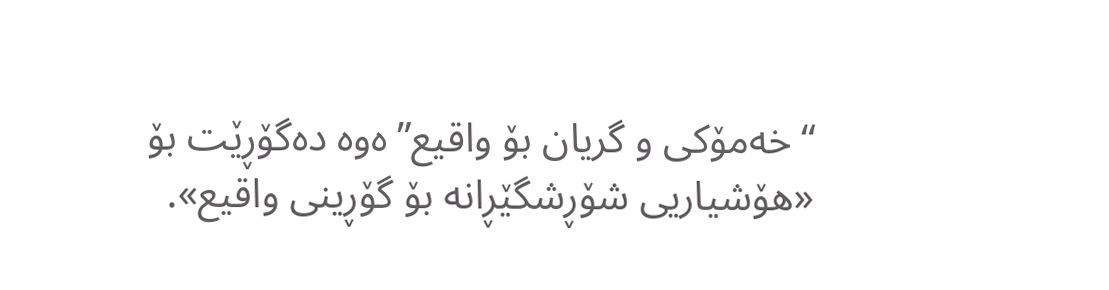“خەمۆکی و گریان بۆ واقیع”ەوە دەگۆڕێت بۆ «هۆشیاریی شۆڕشگێڕانە بۆ گۆڕینی واقیع».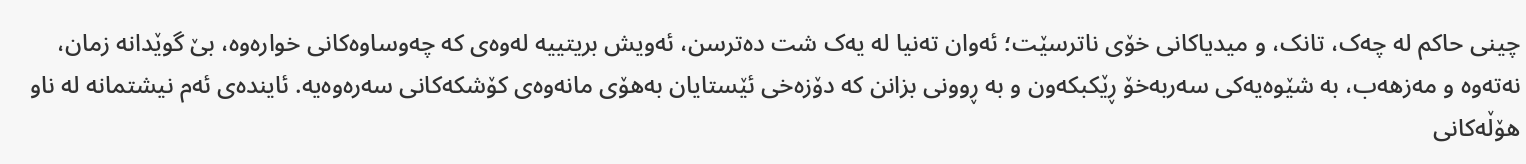چینی حاکم لە چەک، تانک، و میدیاکانی خۆی ناترسێت؛ ئەوان تەنیا لە یەک شت دەترسن، ئەویش بریتییە لەوەی کە چەوساوەکانی خوارەوە، بێ گوێدانە زمان، نەتەوە و مەزهەب، بە شێوەیەکی سەربەخۆ ڕێکبکەون و بە ڕوونی بزانن کە دۆزەخی ئێستایان بەهۆی مانەوەی کۆشکەکانی سەرەوەیە. ئایندەی ئەم نیشتمانە لە ناو هۆڵەکانی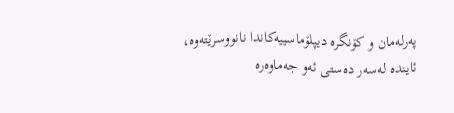پەرلەمان و کۆنگرە دیپلۆماسییەکاندا نانووسرێتەوە، ئایندە لەسەر دەستی ئەو جەماوەرە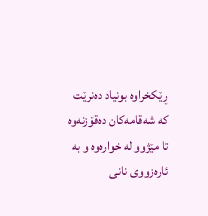ڕێکخراوە بونیاد دەنرێت کە شەقامەکان دەقۆزنەوە تا مێژوو لە خوارەوە و بە ئارەزووی نانی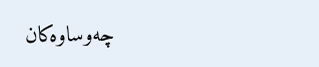چەوساوەکان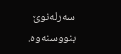سەرلەنوێ بنووسنەوە.